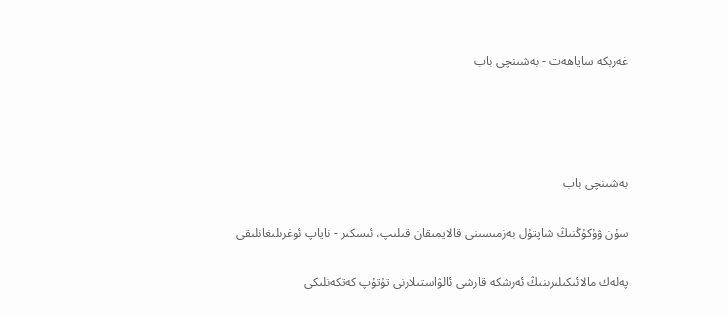غەربكە ساياھەت - بەشىنچى باب




بەشىنچى باب

سۇن ۋۇكۇڭنىڭ شاپتۇل بەزمىسىنى قالايمىقان قىلىپ، ئىسكىر - ناياپ ئوغرىلىغانلىقى

پەلەك مالائىكىلىرىنىڭ ئەرشكە قارشى ئالۋاستىلارنى تۇتۇپ كەتكەنلىكى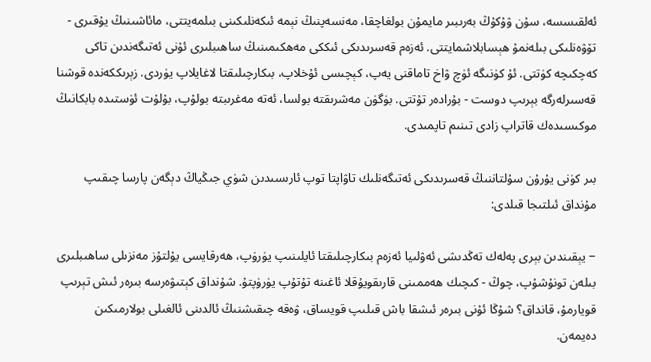ئەلقىسسە، سۇن ۋۇكۇڭ بەرىبىر مايمۇن بولغاچقا، مەنسەپنىڭ نېمە ئىكەنلىكىنى بىلمەيتتى، مائاشىنىڭ يۇقىرى - تۆۋەنلىكى بىلەنمۇ ھېسابلاشمايتتى. ئەزەم قەسرىدىكى ئىككى مەھكىمىنىڭ ساھىبلىرى ئۇنى ئەتىگەندىن تاكى كەچكىچە كۈتتى. ئۇ كۈنىگە ئۈچ ۋاخ تاماقنى يەپ، كېچىسى ئۇخلاپ، بىكارچىلىقتا لاغايلاپ يۈردى. زېرىككەندە قوشنا قەسىرلەرگە بېرىپ دوست - بۇرادەر تۇتتى. بۈگۈن مەشرىقتە بولسا، ئەتە مەغرىبتە بولۇپ، بۇلۇت ئۈستىدە بابكانىڭ موكىسىدەك قاتراپ زادى تىنىم تاپمىدى.

بىر كۈنى يۇرۇن سۇلتاننىڭ قەسرىدىكى ئەتىگەنلىك تاۋاپتا توپ ئارىسىدىن شۈي جىڭياڭ دېگەن پارسا چىقىپ مۇنداق ئىلتىجا قىلدى:

− يېقىندىن بېرى پەلەك تەڭدىشى ئەۋلىيا ئەزەم بىكارچىلىقتا ئايلىنىپ يۈرۈپ، ھەرقايسى يۇلتۇز مەنزىلى ساھىبلىرى بىلەن تونۇشۇپ، چوڭ - كىچىك ھەممىنى قارىقويۇقلا ئاغىنە تۇتۇپ يۈرۈپتۇ. شۇنداق كېتىۋەرسە بىرەر ئىش تېرىپ قويارمۇ، قانداق؟ شۇڭا ئۇنى بىرەر ئىشقا باش قىلىپ قويساق، ۋەقە چىقىشنىڭ ئالدىنى ئالغىلى بولارمىكىن دەيمەن.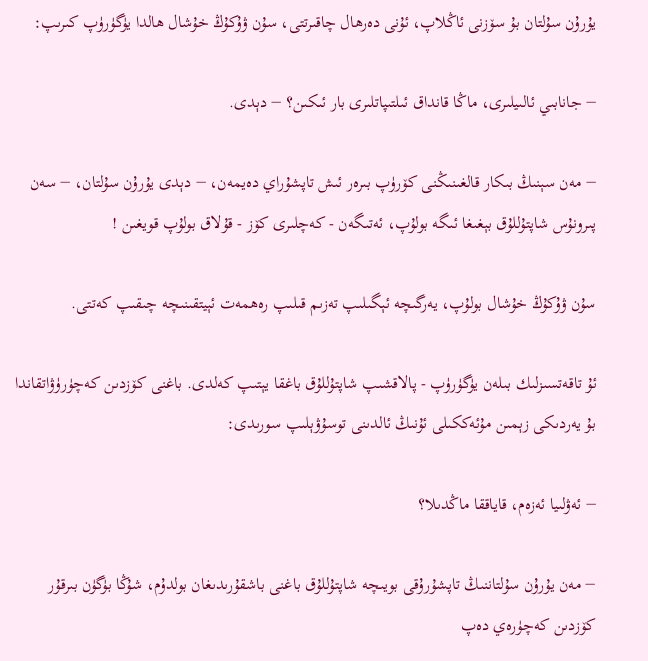يۇرۇن سۇلتان بۇ سۆزنى ئاڭلاپ، ئۇنى دەرھال چاقىرتتى، سۇن ۋۇكۇڭ خۇشال ھالدا يۈگۈرۈپ كىرىپ:

− جانابىي ئالىيلىرى، ماڭا قانداق ئىلتىپاتلىرى بار ئىكىن؟ − دېدى.

− مەن سېنىڭ بىكار قالغىنىڭنى كۆرۈپ بىرەر ئىش تاپشۇراي دەيمەن، − دېدى يۇرۇن سۇلتان، − سەن پىرونۇس شاپتۇللۇق بېغىغا ئىگە بولۇپ، ئەتىگەن - كەچلىرى كۆز - قۇلاق بولۇپ قويغىن !

سۇن ۋۇكۇڭ خۇشال بولۇپ، يەرگىچە ئېگىلىپ تەزىم قىلىپ رەھمەت ئېيتقىنىچە چىقىپ كەتتى.

ئۇ تاقەتسىزلىك بىلەن يۈگۈرۈپ - پالاقشىپ شاپتۇللۇق باغقا يېتىپ كەلدى. باغنى كۆزدىن كەچۈرۈۋاتقاندا بۇ يەردىكى زېمىن مۇئەككىلى ئۇنىڭ ئالدىنى توسۇۋېلىپ سورىدى:

− ئەۋلىيا ئەزەم، قاياققا ماڭدىلا؟

− مەن يۇرۇن سۇلتاننىڭ تاپشۇرۇقى بويىچە شاپتۇللۇق باغنى باشقۇرىدىغان بولدۇم، شۇڭا بۈگۈن بىرقۇر كۆزدىن كەچۈرەي دەپ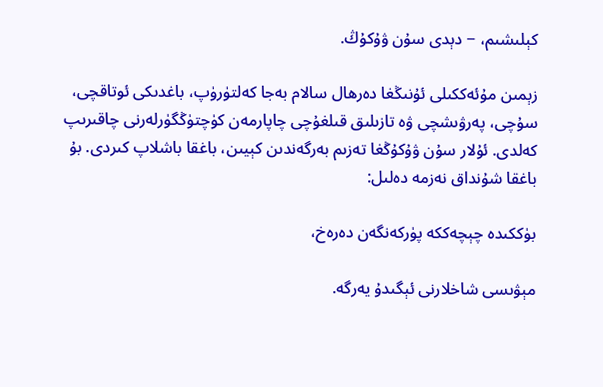كېلىشىم، − دېدى سۇن ۋۇكۇڭ.

زېمىن مۇئەككىلى ئۇنىڭغا دەرھال سالام بەجا كەلتۈرۈپ، باغدىكى ئوتاقچى، سۇچى، پەرۋىشچى ۋە تازىلىق قىلغۇچى چاپارمەن كۈچتۈڭگۈرلەرنى چاقىرىپ كەلدى. ئۇلار سۇن ۋۇكۇڭغا تەزىم بەرگەندىن كېيىن، باغقا باشلاپ كىردى. بۇ باغقا شۇنداق نەزمە دەلىل:

بۈككىدە چېچەككە پۈركەنگەن دەرەخ،

مېۋىسى شاخلارنى ئېگىدۇ يەرگە.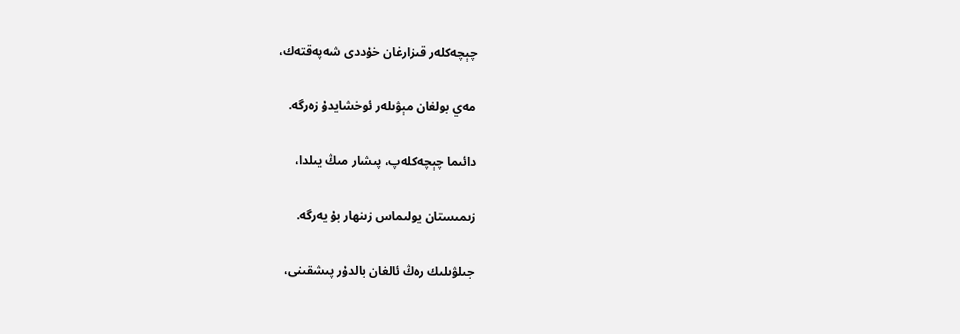چېچەكلەر قىزارغان خۇددى شەپەقتەك،

مەي بولغان مېۋىلەر ئوخشايدۇ زەرگە.

دائىما چېچەكلەپ، پىشار مىڭ يىلدا،

زىمىستان يولىماس زىنھار بۇ يەرگە.

جىلۋىلىك رەڭ ئالغان بالدۇر پىشقىنى،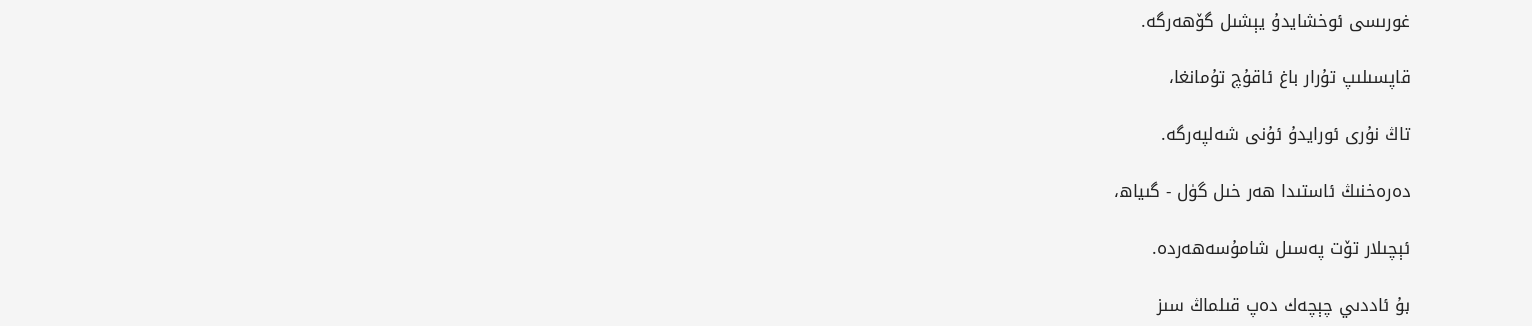غورىسى ئوخشايدۇ يېشىل گۆھەرگە.

قاپسىلىپ تۇرار باغ ئاقۇچ تۇمانغا،

تاڭ نۇرى ئورايدۇ ئۇنى شەلپەرگە.

دەرەخنىڭ ئاستىدا ھەر خىل گۈل - گىياھ،

ئېچىلار تۆت پەسىل شامۇسەھەردە.

بۇ ئاددىي چېچەك دەپ قىلماڭ سىز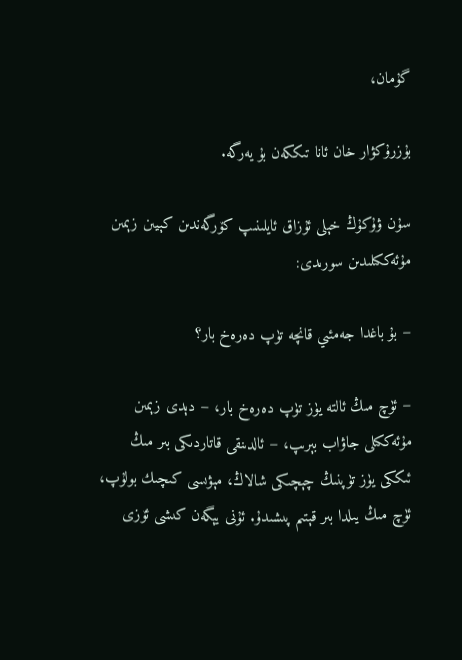گۇمان،

بۇزرۇكۋار خان ئانا تىككەن بۇ يەرگە.

سۇن ۋۇكۇڭ خېلى ئۇزاق ئايلىنىپ كۆرگەندىن كېيىن زېمىن مۇئەككىلىدىن سورىدى:

− بۇ باغدا جەمئىي قانچە تۈپ دەرەخ بار؟

− ئۈچ مىڭ ئالتە يۈز تۈپ دەرەخ بار، − دېدى زېمىن مۇئەككىلى جاۋاب بېرىپ، − ئالدىنقى قاتاردىكى بىر مىڭ ئىككى يۈز تۈپنىڭ چېچىكى شالاڭ، مېۋىسى كىچىك بولۇپ، ئۈچ مىڭ يىلدا بىر قېتىم پىشىدۇ. ئۇنى يېگەن كىشى ئۆزى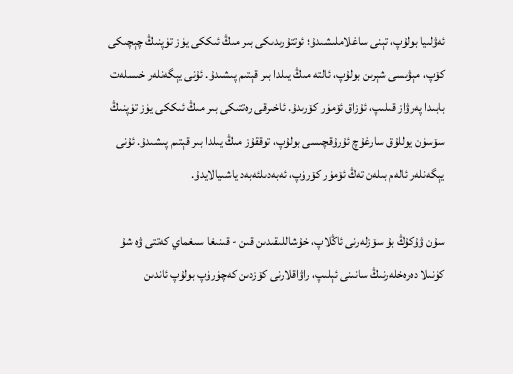ئەۋلىيا بولۇپ، تېنى ساغلاملىشىدۇ؛ ئوتتۇرىدىكى بىر مىڭ ئىككى يۈز تۈپنىڭ چېچىكى كۆپ، مېۋىسى شېرىن بولۇپ، ئالتە مىڭ يىلدا بىر قېتىم پىشىدۇ. ئۇنى يېگەنلەر خىسلەت بابىدا پەرۋاز قىلىپ، ئۇزاق ئۆمۈر كۆرىدۇ. ئاخىرقى رەتتىكى بىر مىڭ ئىككى يۈز تۈپنىڭ سۆسۈن يوللۇق سارغۇچ ئۇرۇقچىسى بولۇپ، توققۇز مىڭ يىلدا بىر قېتىم پىشىدۇ. ئۇنى يېگەنلەر ئالەم بىلەن تەڭ ئۆمۈر كۆرۈپ، ئەبەدىلئەبەد ياشىيالايدۇ.

سۇن ۋۇكۇڭ بۇ سۆزلەرنى ئاڭلاپ، خۇشاللىقىدىن قىن - قىنىغا سىغماي كەتتى ۋە شۇ كۈنىلا دەرەخلەرنىڭ سانىنى ئېلىپ، راۋاقلارنى كۆزدىن كەچۈرۈپ بولۇپ ئاندىن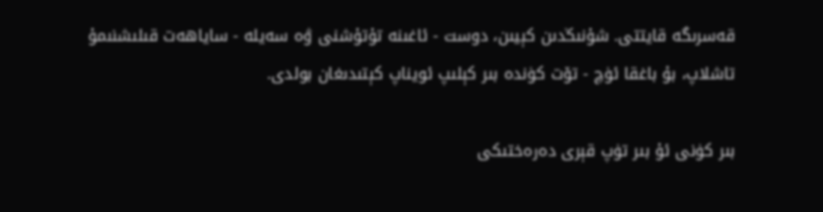قەسرىگە قايتتى. شۇنىڭدىن كېيىن، دوست - ئاغىنە تۇتۇشنى ۋە سەيلە - ساياھەت قىلىشنىمۇ تاشلاپ، بۇ باغقا ئۈچ - تۆت كۈندە بىر كېلىپ ئويناپ كېتىدىغان بولدى.

بىر كۈنى ئۇ بىر تۈپ قېرى دەرەختىكى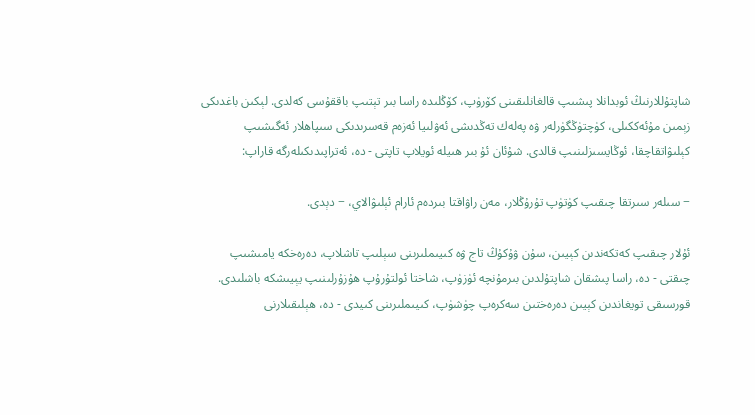شاپتۇللارنىڭ ئوبدانلا پىشىپ قالغانلىقىنى كۆرۈپ، كۆڭلىدە راسا بىر تېتىپ باققۇسى كەلدى. لېكىن باغدىكى زېمىن مۇئەككىلى، كۈچتۈڭگۈرلەر ۋە پەلەك تەڭدىشى ئەۋلىيا ئەزەم قەسرىدىكى سىپاھلار ئەگىشىپ كېلىۋاتقاچقا، ئوڭايسىزلىنىپ قالدى. شۇئان ئۇ بىر ھىيلە ئويلاپ تاپتى - دە، ئەتراپىدىكىلەرگە قاراپ:

− سىلەر سىرتقا چىقىپ كۈتۈپ تۇرۇڭلار، مەن راۋاقتا بىردەم ئارام ئېلىۋالاي، − دېدى.

ئۇلار چىقىپ كەتكەندىن كېيىن، سۇن ۋۇكۇڭ تاج ۋە كىيىملىرىنى سېلىپ تاشلاپ، دەرەخكە يامىشىپ چىقتى - دە، راسا پىشقان شاپتۇلدىن بىرمۇنچە ئۈزۈپ، شاختا ئولتۇرۇپ ھۇزۇرلىنىپ يېيىشكە باشلىدى. قورسىقى تويغاندىن كېيىن دەرەختىن سەكرەپ چۈشۈپ، كىيىملىرىنى كىيدى - دە، ھېلىقىلارنى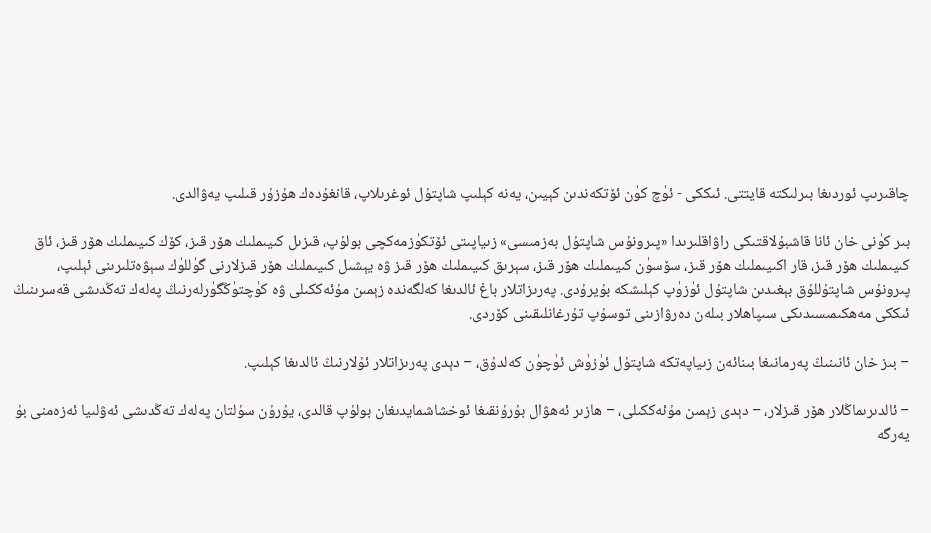چاقىرىپ ئوردىغا بىرلىكتە قايتتى. ئىككى - ئۈچ كۈن ئۆتكەندىن كېيىن، يەنە كېلىپ شاپتۇل ئوغرىلاپ، قانغۇدەك ھۇزۇر قىلىپ يەۋالدى.

بىر كۈنى خان ئانا قاشبۇلاقتىكى راۋاقلىرىدا «پىرونۇس شاپتۇل بەزمىسى» زىياپىتى ئۆتكۈزمەكچى بولۇپ، قىزىل كىيىملىك ھۆر قىز، كۆك كىيىملىك ھۆر قىز، ئاق كىيىملىك ھۆر قىز، قار اكىيىملىك ھۆر قىز، سۆسۈن كىيىملىك ھۆر قىز، سېرىق كىيىملىك ھۆر قىز ۋە يېشىل كىيىملىك ھۆر قىزلارنى گۈللۈك سېۋەتلىرىنى ئېلىپ، پىرونۇس شاپتۇللۇق بېغىدىن شاپتۇل ئۈزۈپ كېلىشكە بۇيرۇدى. پەرىزاتلار باغ ئالدىغا كەلگەندە زېمىن مۇئەككىلى ۋە كۈچتۈڭگۈرلەرنىڭ پەلەك تەڭدىشى قەسرىنىڭ ئىككى مەھكىمىسىدىكى سىپاھلار بىلەن دەرۋازىنى توسۇپ تۇرغانلىقىنى كۆردى.

− بىز خان ئانىنىڭ پەرمانىغا بىنائەن زىياپەتكە شاپتۇل ئۈزۈش ئۈچۈن كەلدۇق، − دېدى پەرىزاتلار ئۇلارنىڭ ئالدىغا كېلىپ.

− ئالدىرىماڭلار ھۆر قىزلار، − دېدى زېمىن مۇئەككىلى، − ھازىر ئەھۋال بۇرۇنقىغا ئوخشاشمايدىغان بولۇپ قالدى، يۇرۇن سۇلتان پەلەك تەڭدىشى ئەۋلىيا ئەزەمنى بۇ يەرگە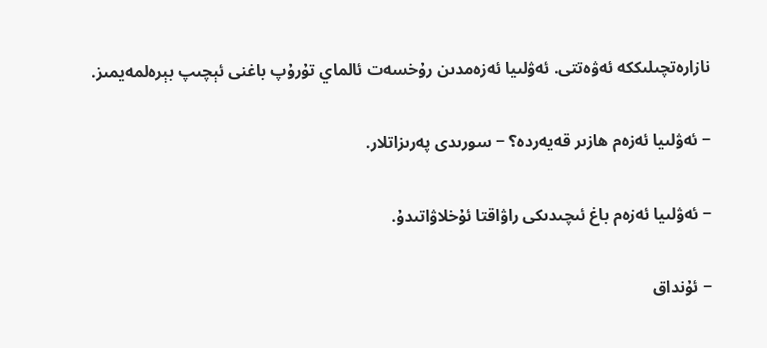نازارەتچىلىككە ئەۋەتتى. ئەۋلىيا ئەزەمدىن رۇخسەت ئالماي تۇرۇپ باغنى ئېچىپ بېرەلمەيمىز.

− ئەۋلىيا ئەزەم ھازىر قەيەردە؟ − سورىدى پەرىزاتلار.

− ئەۋلىيا ئەزەم باغ ئىچىدىكى راۋاقتا ئۇخلاۋاتىدۇ.

− ئۇنداق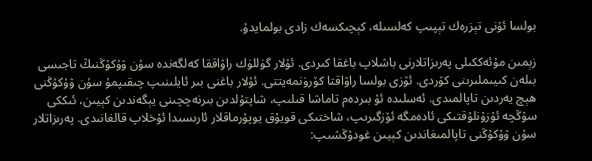بولسا ئۇنى تېزرەك تېپىپ كەلسىلە، كېچىكسەك زادى بولمايدۇ.

زېمىن مۇئەككىلى پەرىزاتلارنى باشلاپ باغقا كىردى. ئۇلار گۈللۈك راۋاققا كەلگەندە سۇن ۋۇكۇڭنىڭ تاجىسى بىلەن كىيىملىرىنى كۆردى. ئۆزى بولسا راۋاقتا كۆرۈنمەيتتى. ئۇلار باغنى بىر ئايلىنىپ چىقىپمۇ سۇن ۋۇكۇڭنى ھېچ يەردىن تاپالمىدى. ئەسلىدە ئۇ بىردەم تاماشا قىلىپ، شاپتۇلدىن بىرنەچچىنى يېگەندىن كېيىن، ئىككى سۇڭچە ئۇزۇنلۇقتىكى ئادەمگە ئۆزگىرىپ، شاختىكى قويۇق يوپۇرماقلار ئارىسىدا ئۇخلاپ قالغانىدى. پەرىزاتلار سۇن ۋۇكۇڭنى تاپالمىغاندىن كېيىن غودۇڭشىپ: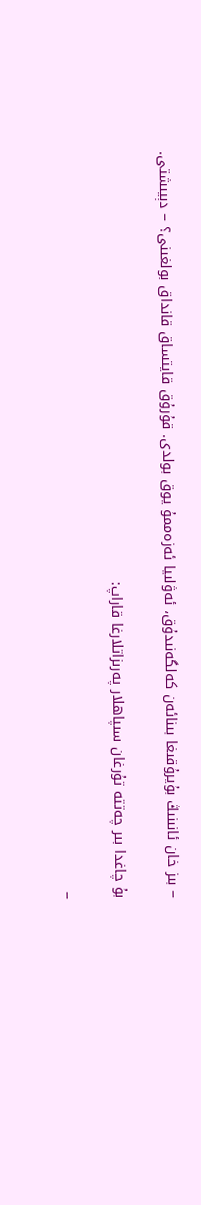− بىز خان ئانىنىڭ بۇيرۇقىغا بىنائەن كەلگەنىدۇق، ئەۋلىيا ئەزەممۇ يوق بولدى. قۇرۇق قايتساق قانداق بولغىنى؟ − دېيىشتى.

بۇ چاغدا بىر چەتتە تۇرغان سىپاھلار پەرىزاتلارغا قاراپ:

−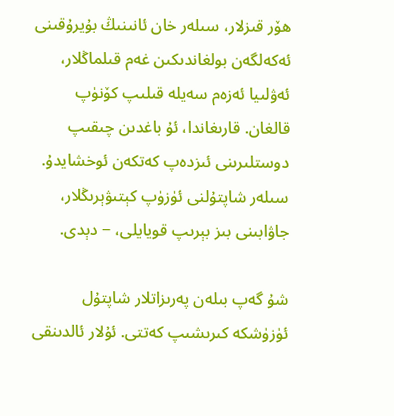ھۆر قىزلار، سىلەر خان ئانىنىڭ بۇيرۇقىنى ئەكەلگەن بولغاندىكىن غەم قىلماڭلار، ئەۋلىيا ئەزەم سەيلە قىلىپ كۆنۈپ قالغان. قارىغاندا، ئۇ باغدىن چىقىپ دوستلىرىنى ئىزدەپ كەتكەن ئوخشايدۇ. سىلەر شاپتۇلنى ئۈزۈپ كېتىۋېرىڭلار، جاۋابىنى بىز بېرىپ قويايلى، − دېدى.

شۇ گەپ بىلەن پەرىزاتلار شاپتۇل ئۈزۈشكە كىرىشىپ كەتتى. ئۇلار ئالدىنقى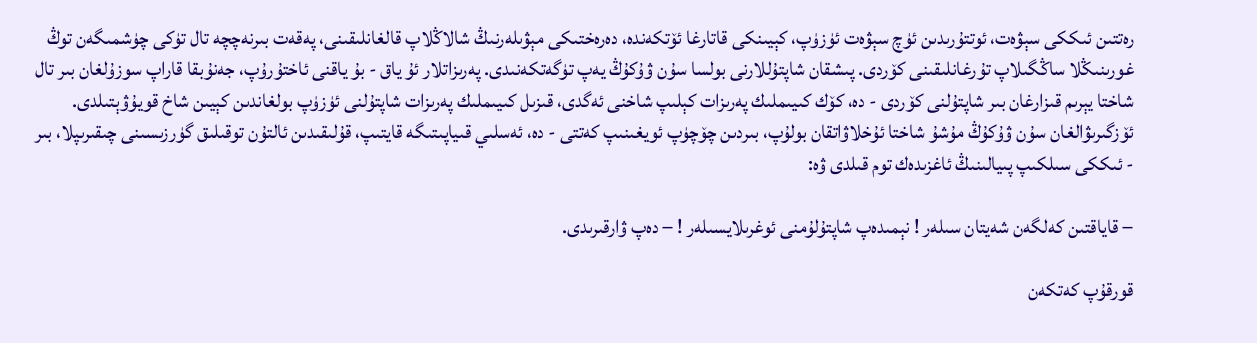رەتتىن ئىككى سېۋەت، ئوتتۇرىدىن ئۈچ سېۋەت ئۈزۈپ، كېيىنكى قاتارغا ئۆتكەندە، دەرەختىكى مېۋىلەرنىڭ شالاڭلاپ قالغانلىقىنى، پەقەت بىرنەچچە تال تۈكى چۈشمىگەن توڭ غورىنىڭلا ساڭگىلاپ تۇرغانلىقىنى كۆردى. پىشقان شاپتۇللارنى بولسا سۇن ۋۇكۇڭ يەپ تۈگەتكەنىدى. پەرىزاتلار ئۇ ياق - بۇ ياقنى ئاختۇرۇپ، جەنۇبقا قاراپ سوزۇلغان بىر تال شاختا يېرىم قىزارغان بىر شاپتۇلنى كۆردى - دە، كۆك كىيىملىك پەرىزات كېلىپ شاخنى ئەگدى، قىزىل كىيىملىك پەرىزات شاپتۇلنى ئۈزۈپ بولغاندىن كېيىن شاخ قويۇۋېتىلدى. ئۆزگىرىۋالغان سۇن ۋۇكۇڭ مۇشۇ شاختا ئۇخلاۋاتقان بولۇپ، بىردىن چۆچۈپ ئويغىنىپ كەتتى - دە، ئەسلىي قىياپىتىگە قايتىپ، قۇلىقىدىن ئالتۇن توقىلىق گۈرزىسىنى چىقىرىپلا، بىر - ئىككى سىلكىپ پىيالىنىڭ ئاغزىدەك توم قىلدى ۋە:

− قاياقتىن كەلگەن شەيتان سىلەر ! نېمىدەپ شاپتۇلۇمنى ئوغرىلايسىلەر ! − دەپ ۋارقىرىدى.

قورقۇپ كەتكەن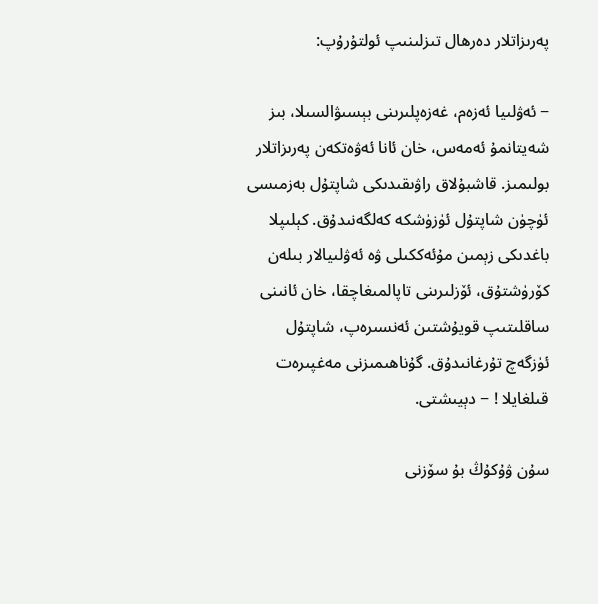پەرىزاتلار دەرھال تىزلىنىپ ئولتۇرۇپ:

− ئەۋلىيا ئەزەم، غەزەپلىرىنى بېسىۋالسىلا، بىز شەيتانمۇ ئەمەس، خان ئانا ئەۋەتكەن پەرىزاتلار بولىمىز. قاشبۇلاق راۋىقىدىكى شاپتۇل بەزمىسى ئۈچۈن شاپتۇل ئۈزۈشكە كەلگەنىدۇق. كېلىپلا باغدىكى زېمىن مۇئەككىلى ۋە ئەۋلىيالار بىلەن كۆرۈشتۇق، ئۆزلىرىنى تاپالمىغاچقا، خان ئانىنى ساقلىتىپ قويۇشتىن ئەنسىرەپ، شاپتۇل ئۈزگەچ تۇرغانىدۇق. گۇناھىمىزنى مەغپىرەت قىلغايلا ! − دېيىشتى.

سۇن ۋۇكۇڭ بۇ سۆزنى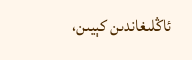ئاڭلىغاندىن كېيىن،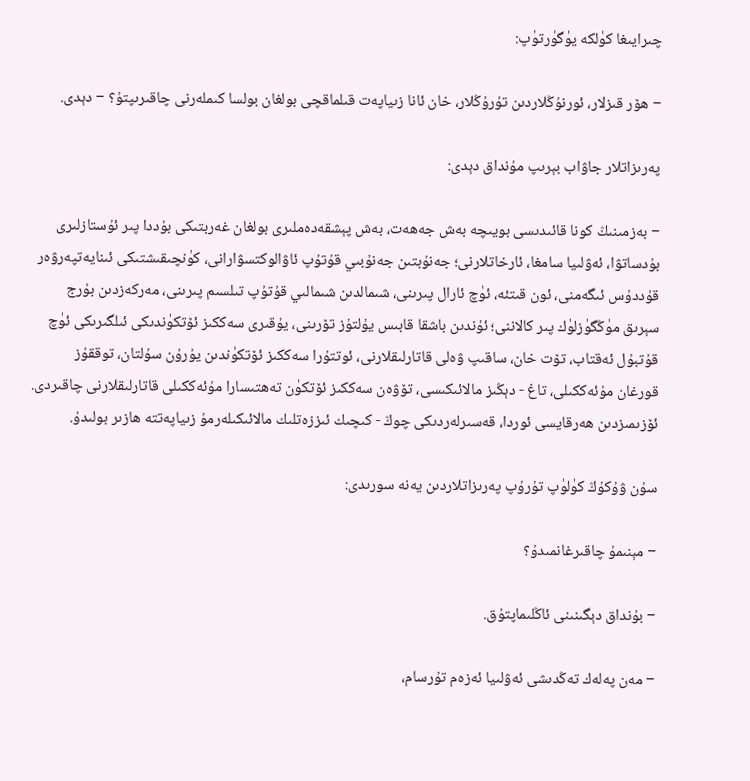چىرايىغا كۈلكە يۈگۈرتۈپ:

− ھۆر قىزلار، ئورنۇڭلاردىن تۇرۇڭلار، خان ئانا زىياپەت قىلماقچى بولغان بولسا كىملەرنى چاقىرىپتۇ؟ − دېدى.

پەرىزاتلار جاۋاب بېرىپ مۇنداق دېدى:

− بەزمىنىڭ كونا قائىدىسى بويىچە بەش جەھەت، بەش پېشقەدەملىرى بولغان غەربتىكى بۇددا پىر ئۇستازلىرى بۇدساتۋا، ئەۋلىيا سامغا، ئارخاتلارنى؛ جەنۇبتىن جەنۇبىي قۇتۇپ ئاۋالوكتسۋارانى، كۈنچىقىشتىكى ئىنايەتپەرۋەر قۇددۇس ئىگەمنى، ئون قىتئە، ئۈچ ئارال پىرىنى، شىمالدىن شىمالىي قۇتۇپ تىلسىم پىرىنى، مەركەزدىن بۇرج سېرىق مۈڭگۈزلۈك پىر كالاننى؛ ئۇندىن باشقا قابىس يۇلتۇز تۆرىنى، يۇقىرى سەككىز ئۆتكۈندىكى ئىلگىرىكى ئۈچ قۇتبۇل ئەقتاب، تۆت خان، ساقىپ ۋەلى قاتارلىقلارنى، ئوتتۇرا سەككىز ئۆتكۈندىن يۇرۇن سۇلتان، توققۇز قورغان مۇئەككىلى، تاغ - دېڭىز مالائىكىسى، تۆۋەن سەككىز ئۆتكۈن تەھتىسارا مۇئەككىلى قاتارلىقلارنى چاقىردى. ئۆزىمىزدىن ھەرقايسى ئوردا، قەسىرلەردىكى چوڭ - كىچىك ئىززەتلىك مالائىكىلەرمۇ زىياپەتتە ھازىر بولىدۇ.

سۇن ۋۇكۇڭ كۈلۈپ تۇرۇپ پەرىزاتلاردىن يەنە سورىدى:

− مېنىمۇ چاقىرغانمىدۇ؟

− بۇنداق دېگىنىنى ئاڭلىماپتۇق.

− مەن پەلەك تەڭدىشى ئەۋلىيا ئەزەم تۇرسام،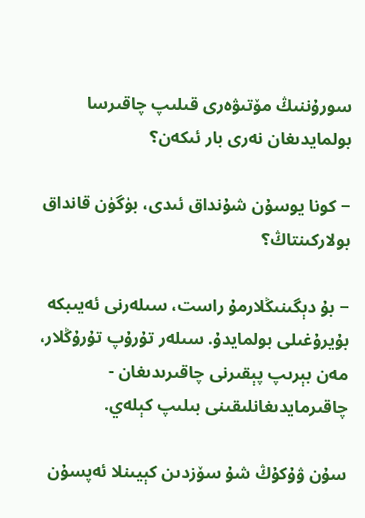سورۇننىڭ مۆتىۋەرى قىلىپ چاقىرسا بولمايدىغان نەرى بار ئىكەن؟

− كونا يوسۇن شۇنداق ئىدى، بۈگۈن قانداق بولاركىنتاڭ؟

− بۇ دېگىنىڭلارمۇ راست، سىلەرنى ئەيىبكە بۇيرۇغىلى بولمايدۇ. سىلەر تۇرۇپ تۇرۇڭلار، مەن بېرىپ پېقىرنى چاقىرىدىغان - چاقىرمايدىغانلىقىنى بىلىپ كېلەي.

سۇن ۋۇكۇڭ شۇ سۆزدىن كېيىنلا ئەپسۇن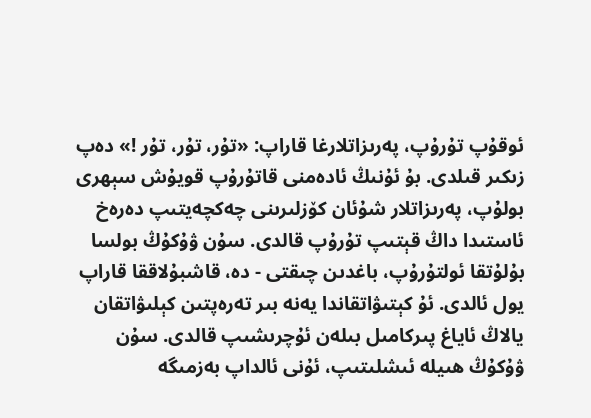ئوقۇپ تۇرۇپ، پەرىزاتلارغا قاراپ: «تۇر، تۇر، تۇر !» دەپ زىكىر قىلدى. بۇ ئۇنىڭ ئادەمنى قاتۇرۇپ قويۇش سېھرى بولۇپ، پەرىزاتلار شۇئان كۆزلىرىنى چەكچەيتىپ دەرەخ ئاستىدا داڭ قېتىپ تۇرۇپ قالدى. سۇن ۋۇكۇڭ بولسا بۇلۇتقا ئولتۇرۇپ، باغدىن چىقتى - دە، قاشبۇلاققا قاراپ يول ئالدى. ئۇ كېتىۋاتقاندا يەنە بىر تەرەپتىن كېلىۋاتقان يالاڭ ئاياغ پىركامىل بىلەن ئۇچرىشىپ قالدى. سۇن ۋۇكۇڭ ھىيلە ئىشلىتىپ، ئۇنى ئالداپ بەزمىگە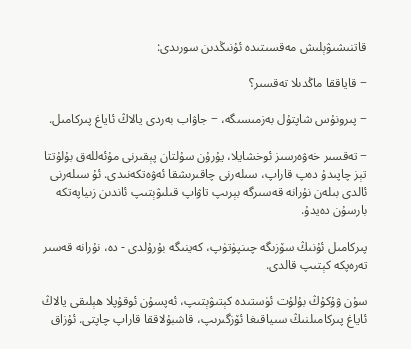قاتنىشىۋېلىش مەقسىتىدە ئۇنىڭدىن سورىدى:

− قاياققا ماڭدىلا تەقسىر؟

− پىرونۇس شاپتۇل بەزمىسىگە، − جاۋاب بەردى يالاڭ ئاياغ پىركامىل.

− تەقسىر خەۋەرسىز ئوخشايلا، يۇرۇن سۇلتان پېقىرنى مۇئەللەق بۇلۇتتا تېز چاپىدۇ دەپ قاراپ، سىلەرنى چاقىرىشقا ئەۋەتكەنىدى. ئۇ سىلەرنى ئالدى بىلەن نۇرانە قەسىرگە بېرىپ تاۋاپ قىلىۋېتىپ ئاندىن زىياپەتكە بارسۇن دەيدۇ.

پىركامىل ئۇنىڭ سۆزىگە چىنپۈتۈپ، كەينىگە بۇرۇلدى - دە، نۇرانە قەسىر تەرەپكە كېتىپ قالدى.

سۇن ۋۇكۇڭ بۇلۇت ئۈستىدە كېتىۋېتىپ، ئەپسۇن ئوقۇپلا ھېلىقى يالاڭ ئاياغ پىركامىلنىڭ سىياقىغا ئۆزگىرىپ، قاشبۇلاققا قاراپ چاپتى. ئۇزاق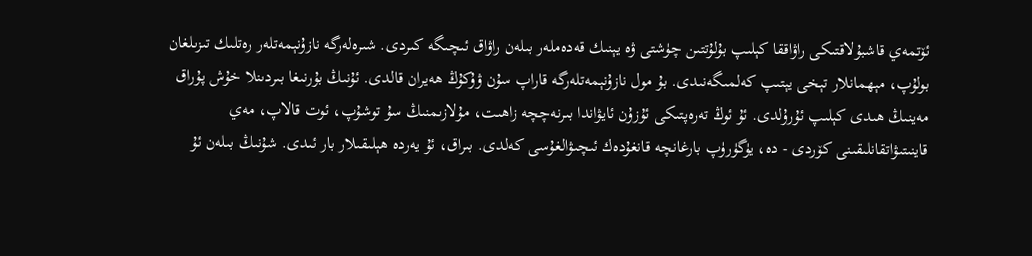ئۆتمەي قاشبۇلاقتىكى راۋاققا كېلىپ بۇلۇتتىن چۈشتى ۋە يېنىك قەدەملەر بىلەن راۋاق ئىچىگە كىردى. شىرەلەرگە نازۇنېمەتلەر رەتلىك تىزىلغان بولۇپ، مېھمانلار تېخى يېتىپ كەلمىگەنىدى. بۇ مول نازۇنېمەتلەرگە قاراپ سۇن ۋۇكۇڭ ھەيران قالدى. ئۇنىڭ بۇرنىغا بىردىنلا خۇش پۇراق مەينىڭ ھىدى كېلىپ ئۇرۇلدى. ئۇ ئوڭ تەرەپتىكى ئۇزۇن ئايۋاندا بىرنەچچە زاھىت، مۇلازىمنىڭ سۇ توشۇپ، ئوت قالاپ، مەي قاينىتىۋاتقانلىقىنى كۆردى - دە، يۈگۈرۈپ بارغانچە قانغۇدەك ئىچىۋالغۇسى كەلدى. بىراق، ئۇ يەردە ھېلىقىلار بار ئىدى. شۇنىڭ بىلەن ئۇ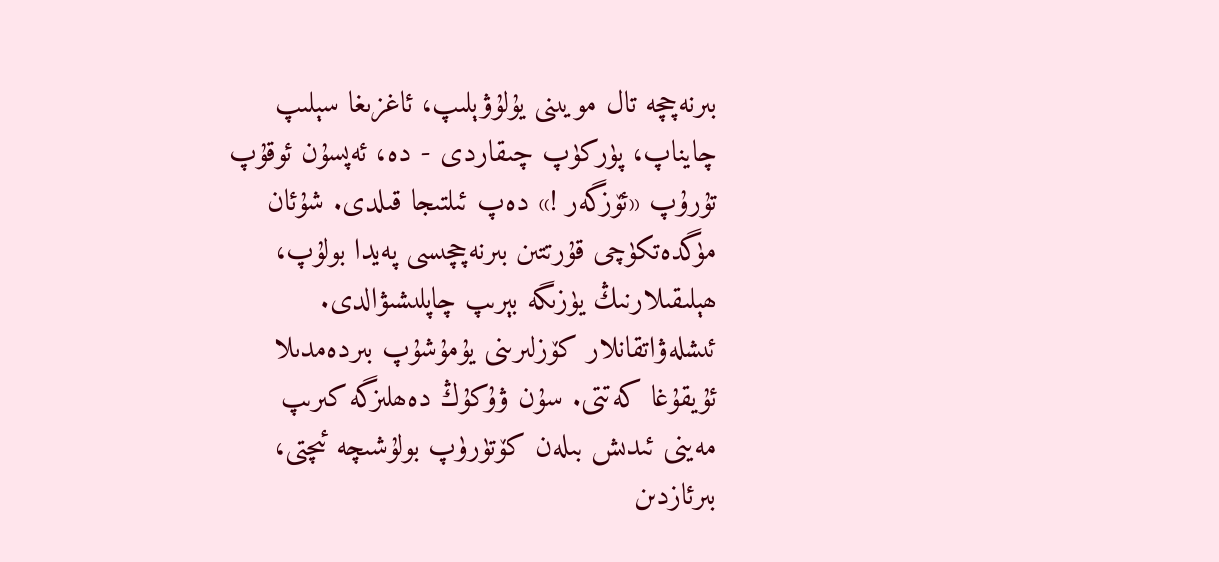بىرنەچچە تال مويىنى يۇلۇۋېلىپ، ئاغزىغا سېلىپ چايناپ، پۈركۈپ چىقاردى - دە، ئەپسۇن ئوقۇپ تۇرۇپ «ئۆزگەر !» دەپ ئىلتىجا قىلدى. شۇئان مۈگدەتكۈچى قۇرتتىن بىرنەچچىسى پەيدا بولۇپ، ھېلىقىلارنىڭ يۈزىگە بېرىپ چاپلىشىۋالدى. ئىشلەۋاتقانلار كۆزلىرىنى يۇمۇشۇپ بىردەمدىلا ئۇيقۇغا كەتتى. سۇن ۋۇكۇڭ دەھلىزگە كىرىپ مەينى ئىدىش بىلەن كۆتۈرۈپ بولۇشىچە ئىچتى، بىرئازدىن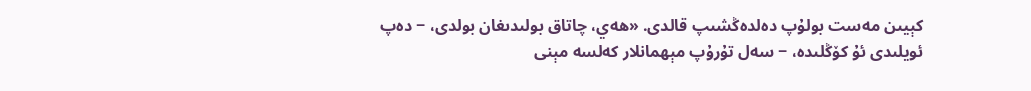كېيىن مەست بولۇپ دەلدەڭشىپ قالدى. «ھەي، چاتاق بولىدىغان بولدى، − دەپ ئويلىدى ئۇ كۆڭلىدە، − سەل تۇرۇپ مېھمانلار كەلسە مېنى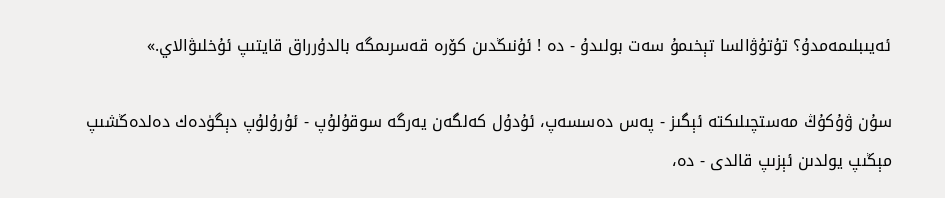ئەيىبلىمەمدۇ؟ تۇتۇۋالسا تېخىمۇ سەت بولىدۇ - دە ! ئۇنىڭدىن كۆرە قەسرىمگە بالدۇرراق قايتىپ ئۇخلىۋالاي.»

سۇن ۋۇكۇڭ مەستچىلىكتە ئېگىز - پەس دەسسەپ، ئۇدۇل كەلگەن يەرگە سوقۇلۇپ - ئۇرۇلۇپ دېگۈدەك دەلدەڭشىپ مېڭىپ يولدىن ئېزىپ قالدى - دە،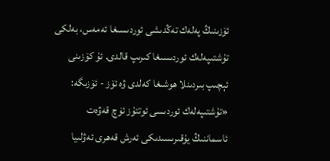ئۆزىنىڭ پەلەك تەڭدىشى ئوردىسىغا ئەمەس، بەلكى تۇشتىپەلەك ئوردىسىغا كىرىپ قالدى. ئۇ كۆزىنى ئېچىپ بىردىنلا ھوشىغا كەلدى ۋە ئۆز - ئۆزىگە: «تۇشتىپەلەك ئوردىسى ئوتتۇز ئۈچ قەۋەت ئاسماننىڭ يۇقىرىسىدىكى ئەرش قەھرى ئەۋلىيا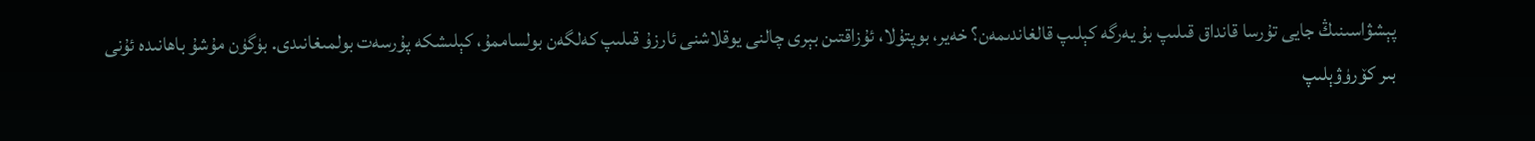پېشۋاسىنىڭ جايى تۇرسا قانداق قىلىپ بۇ يەرگە كېلىپ قالغاندىمەن؟ خەير، بوپتۇلا، ئۇزاقتىن بېرى چالنى يوقلاشنى ئارزۇ قىلىپ كەلگەن بولساممۇ، كېلىشكە پۇرسەت بولمىغانىدى. بۈگۈن مۇشۇ باھانىدە ئۇنى بىر كۆرۈۋېلىپ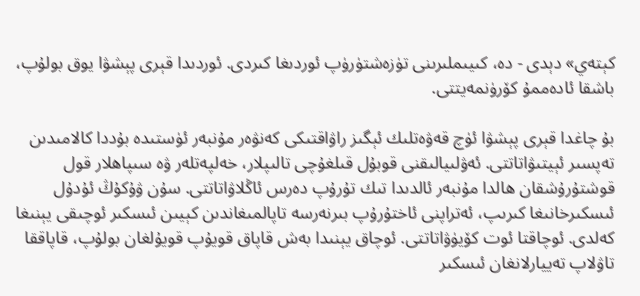كېتەي» دېدى - دە، كىيىملىرىنى تۈزەشتۈرۈپ ئوردىغا كىردى. ئوردىدا قېرى پېشۋا يوق بولۇپ، باشقا ئادەممۇ كۆرۈنمەيتتى.

بۇ چاغدا قېرى پېشۋا ئۈچ قەۋەتلىك ئېگىز راۋاقتىكى كەنۋەر مۇنبەر ئۈستىدە بۇددا كالامىدىن تەپسىر ئېيتىۋاتاتتى. ئەۋلىيالىقنى قوبۇل قىلغۇچى تالىپلار، خەلپەتلەر ۋە سىپاھلار قول قوشتۇرۇشقان ھالدا مۇنبەر ئالدىدا تىك تۇرۇپ دەرس ئاڭلاۋاتاتتى. سۇن ۋۇكۇڭ ئۇدۇل ئىسكىرخانىغا كىرىپ، ئەتراپنى ئاختۇرۇپ بىرنەرسە تاپالمىغاندىن كېيىن ئىسكىر ئوچىقى يېنىغا كەلدى. ئوچاقتا ئوت كۆيۈۋاتاتتى. ئوچاق يېنىدا بەش قاپاق قويۇپ قويۇلغان بولۇپ، قاپاققا تاۋلاپ تەييارلانغان ئىسكىر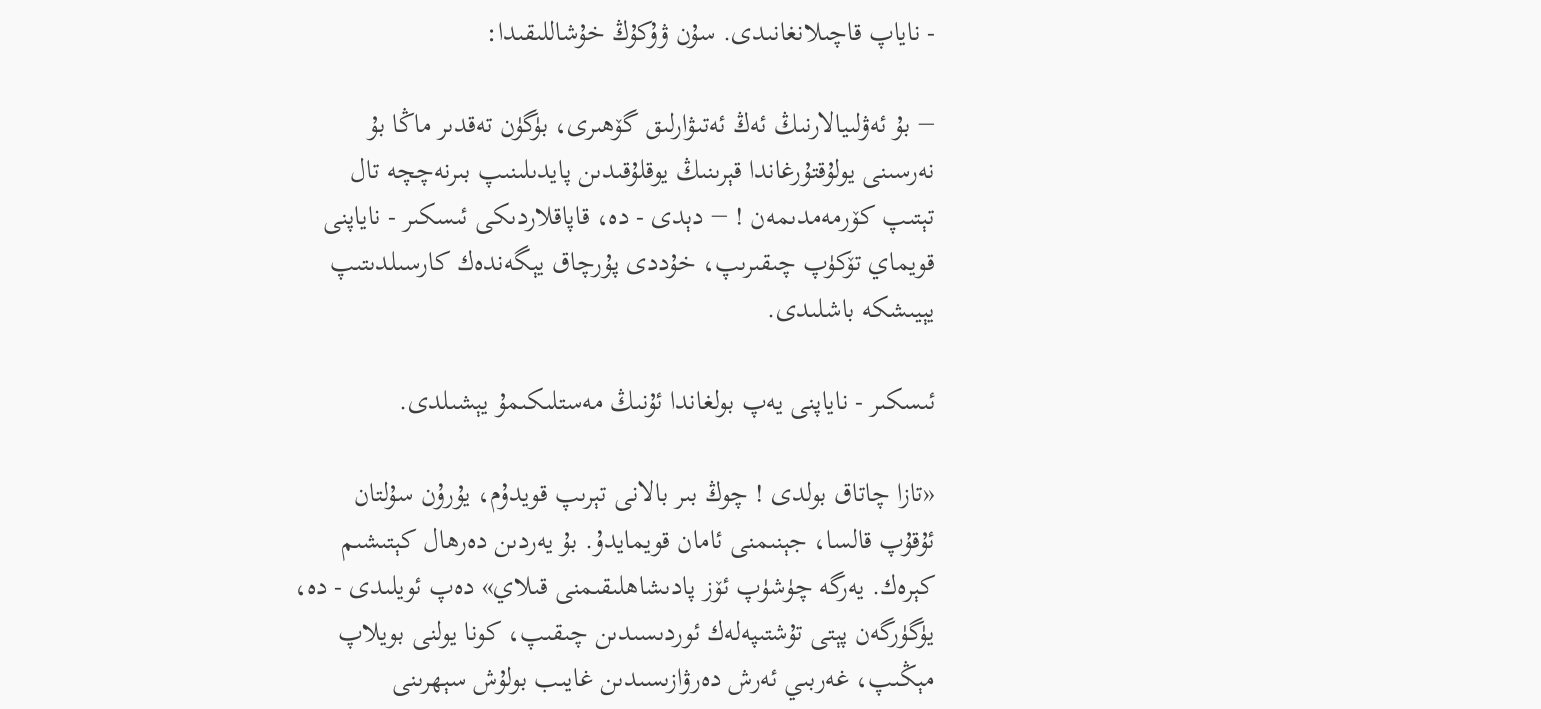- ناياپ قاچىلانغانىدى. سۇن ۋۇكۇڭ خۇشاللىقىدا:

− بۇ ئەۋلىيالارنىڭ ئەڭ ئەتىۋارلىق گۆھىرى، بۈگۈن تەقدىر ماڭا بۇ نەرسىنى يولۇقتۇرغاندا قېرىنىڭ يوقلۇقىدىن پايدىلىنىپ بىرنەچچە تال تېتىپ كۆرمەمدىمەن ! − دېدى - دە، قاپاقلاردىكى ئىسكىر - ناياپنى قويماي تۆكۈپ چىقىرىپ، خۇددى پۇرچاق يېگەندەك كارسىلدىتىپ يېيىشكە باشلىدى.

ئىسكىر - ناياپنى يەپ بولغاندا ئۇنىڭ مەستلىكىمۇ يېشىلدى.

«تازا چاتاق بولدى ! چوڭ بىر بالانى تېرىپ قويدۇم، يۇرۇن سۇلتان ئۇقۇپ قالسا، جېنىمنى ئامان قويمايدۇ. بۇ يەردىن دەرھال كېتىشىم كېرەك. يەرگە چۈشۈپ ئۆز پادىشاھلىقىمنى قىلاي» دەپ ئويلىدى - دە، يۈگۈرگەن پېتى تۇشتىپەلەك ئوردىسىدىن چىقىپ، كونا يولنى بويلاپ مېڭىپ، غەربىي ئەرش دەرۋازىسىدىن غايىب بولۇش سېھرىنى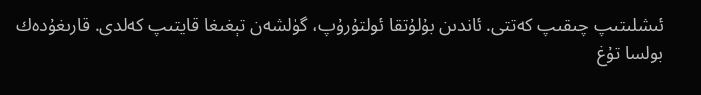ئىشلىتىپ چىقىپ كەتتى. ئاندىن بۇلۇتقا ئولتۇرۇپ، گۈلشەن تېغىغا قايتىپ كەلدى. قارىغۇدەك بولسا تۇغ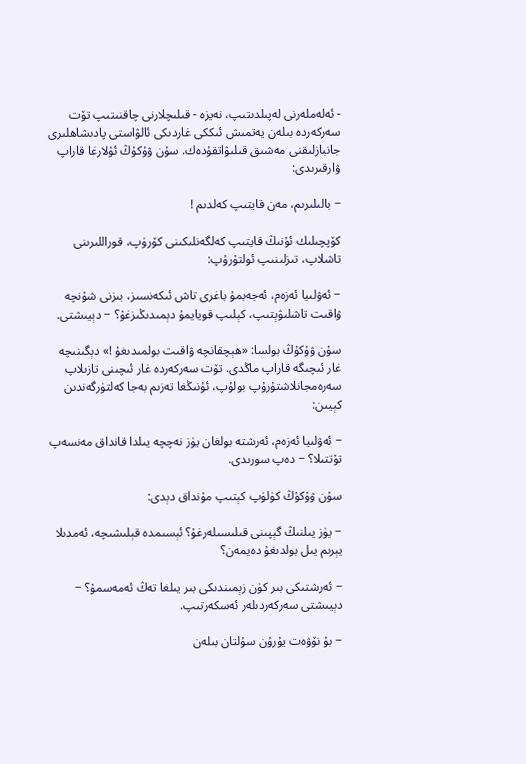- ئەلەملەرنى لەپىلدىتىپ، نەيزە - قىلىچلارنى چاقنىتىپ تۆت سەركەردە بىلەن يەتمىش ئىككى غاردىكى ئالۋاستى پادىشاھلىرى جانبازلىقنى مەشىق قىلىۋاتقۇدەك. سۇن ۋۇكۇڭ ئۇلارغا قاراپ ۋارقىرىدى:

− بالىلىرىم، مەن قايتىپ كەلدىم !

كۆپچىلىك ئۇنىڭ قايتىپ كەلگەنلىكىنى كۆرۈپ، قوراللىرىنى تاشلاپ، تىزلىنىپ ئولتۇرۇپ:

− ئەۋلىيا ئەزەم، ئەجەبمۇ باغرى تاش ئىكەنسىز، بىزنى شۇنچە ۋاقىت تاشلىۋېتىپ، كېلىپ قويايمۇ دېمىدىڭىزغۇ؟ − دېيىشتى.

سۇن ۋۇكۇڭ بولسا: «ھېچقانچە ۋاقىت بولمىدىغۇ !» دېگىنىچە غار ئىچىگە قاراپ ماڭدى. تۆت سەركەردە غار ئىچىنى تازىلاپ سەرەمجانلاشتۇرۇپ بولۇپ، ئۇنىڭغا تەزىم بەجا كەلتۈرگەندىن كېيىن:

− ئەۋلىيا ئەزەم، ئەرشتە بولغان يۈز نەچچە يىلدا قانداق مەنسەپ تۇتتىلا؟ − دەپ سورىدى.

سۇن ۋۇكۇڭ كۈلۈپ كېتىپ مۇنداق دېدى:

− يۈز يىلنىڭ گېپىنى قىلىسىلەرغۇ؟ ئېسىمدە قېلىشىچە، ئەمدىلا يېرىم يىل بولدىغۇ دەيمەن؟

− ئەرشتىكى بىر كۈن زېمىندىكى بىر يىلغا تەڭ ئەمەسمۇ؟ − دېيىشتى سەركەردىلەر ئەسكەرتىپ.

− بۇ نۆۋەت يۇرۇن سۇلتان بىلەن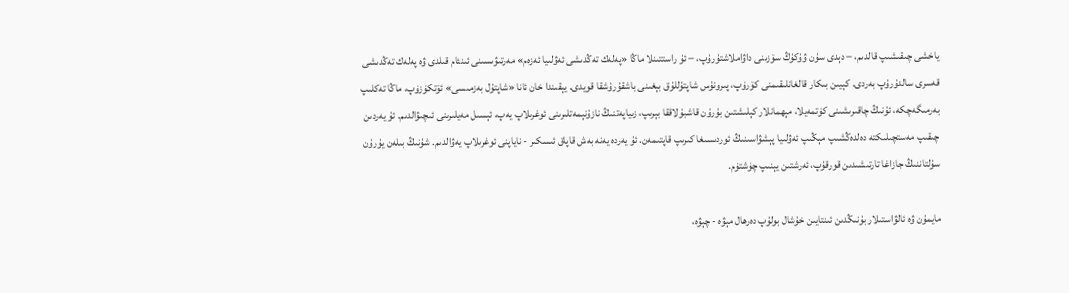ياخشى چىقىشىپ قالدىم، − دېدى سۇن ۋۇكۇڭ سۆزىنى داۋاملاشتۇرۇپ، − ئۇ راستتىنلا ماڭا «پەلەك تەڭدىشى ئەۋلىيا ئەزەم» مەرتىۋىسىنى ئىنئام قىلدى ۋە پەلەك تەڭدىشى قەسرى سالدۇرۇپ بەردى. كېيىن بىكار قالغانلىقىمنى كۆرۈپ، پىرونۇس شاپتۇللۇق بېغىنى باشقۇرۇشقا قويدى. يېقىندا خان ئانا «شاپتۇل بەزمىسى» ئۆتكۈزۈپ، ماڭا تەكلىپ بەرمىگەچكە، ئۇنىڭ چاقىرىشىنى كۈتمەيلا، مېھمانلار كېلىشتىن بۇرۇن قاشبۇلاققا بېرىپ، زىياپەتنىڭ نازۇنېمەتلىرىنى ئوغرىلاپ يەپ، ئېسىل مەيلىرىنى ئىچىۋالدىم. ئۇ يەردىن چىقىپ مەستچىلىكتە دەلدەڭشىپ مېڭىپ ئەۋلىيا پېشۋاسىنىڭ ئوردىسىغا كىرىپ قاپتىمەن. ئۇ يەردە يەنە بەش قاپاق ئىسكىر - ناياپنى ئوغرىلاپ يەۋالدىم. شۇنىڭ بىلەن يۇرۇن سۇلتاننىڭ جازاغا تارتىشىدىن قورقۇپ، ئەرشتىن يېنىپ چۈشتۈم.

مايمۇن ۋە ئالۋاستىلار بۇنىڭدىن ئىنتايىن خۇشال بولۇپ دەرھال مېۋە - چېۋە،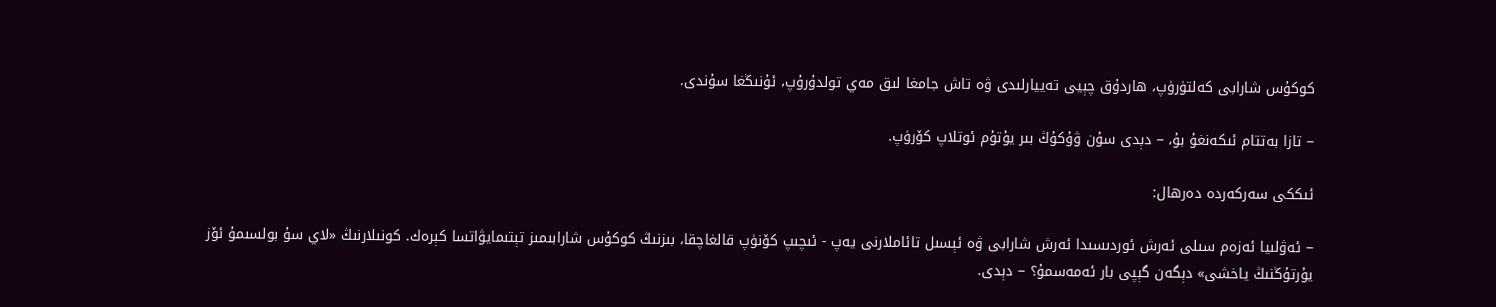كوكۇس شارابى كەلتۈرۈپ، ھاردۇق چېيى تەييارلىدى ۋە تاش جامغا لىق مەي تولدۇرۇپ، ئۇنىڭغا سۇندى.

− تازا بەتتام ئىكەنغۇ بۇ، − دېدى سۇن ۋۇكۇڭ بىر يۇتۇم ئوتلاپ كۆرۈپ.

ئىككى سەركەردە دەرھال:

− ئەۋلىيا ئەزەم سىلى ئەرش ئوردىسىدا ئەرش شارابى ۋە ئېسىل تائاملارنى يەپ - ئىچىپ كۆنۈپ قالغاچقا، بىزنىڭ كوكۇس شارابىمىز تېتىمايۋاتسا كېرەك. كونىلارنىڭ «لاي سۇ بولسىمۇ ئۆز يۇرتۇڭنىڭ ياخشى» دېگەن گېپى بار ئەمەسمۇ؟ − دېدى.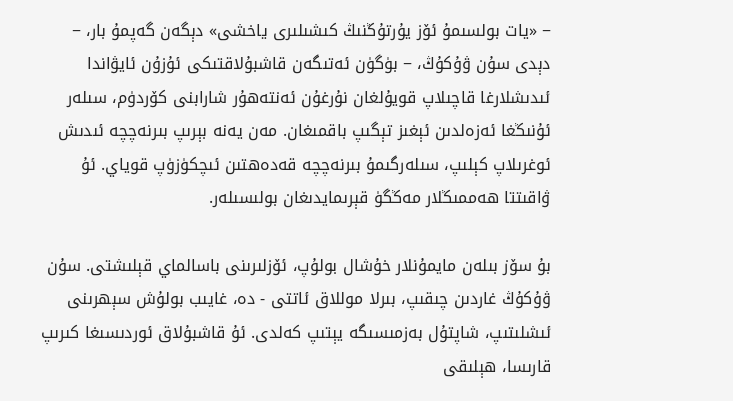− «يات بولسىمۇ ئۆز يۇرتۇڭنىڭ كىشىلىرى ياخشى» دېگەن گەپمۇ بار، − دېدى سۇن ۋۇكۇڭ، − بۈگۈن ئەتىگەن قاشبۇلاقتىكى ئۇزۇن ئايۋاندا ئىدىشلارغا قاچىلاپ قويۇلغان نۇرغۇن ئەنتەھۇر شارابنى كۆردۈم، سىلەر ئۇنىڭغا ئەزەلدىن ئېغىز تېگىپ باقمىغان. مەن يەنە بېرىپ بىرنەچچە ئىدىش ئوغرىلاپ كېلىپ، سىلەرگىمۇ بىرنەچچە قەدەھتىن ئىچكۈزۈپ قوياي. ئۇ ۋاقىتتا ھەممىڭلار مەڭگۈ قېرىمايدىغان بولىسىلەر.

بۇ سۆز بىلەن مايمۇنلار خۇشال بولۇپ، ئۆزلىرىنى باسالماي قېلىشتى. سۇن ۋۇكۇڭ غاردىن چىقىپ، بىرلا موللاق ئاتتى - دە، غايىب بولۇش سېھرىنى ئىشلىتىپ، شاپتۇل بەزمىسىگە يېتىپ كەلدى. ئۇ قاشبۇلاق ئوردىسىغا كىرىپ قارىسا، ھېلىقى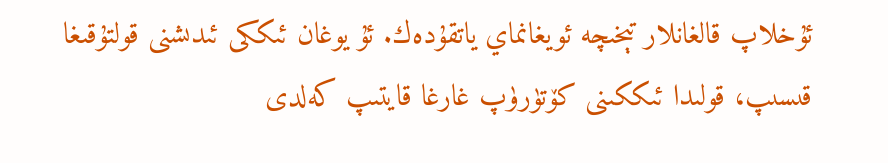ئۇخلاپ قالغانلار تېخىچە ئويغانماي ياتقۇدەك. ئۇ يوغان ئىككى ئىدىشنى قولتۇقىغا قىسىپ، قولىدا ئىككىنى كۆتۈرۈپ غارغا قايتىپ كەلدى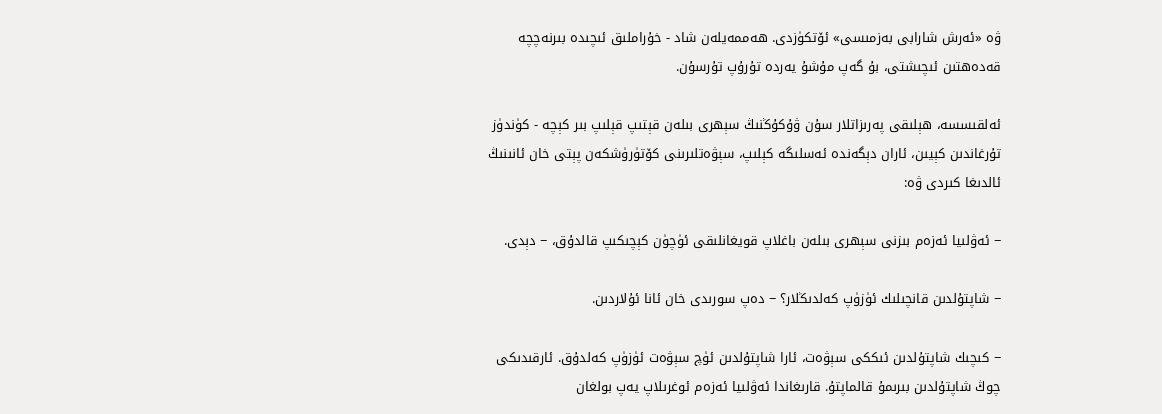ۋە «ئەرش شارابى بەزمىسى» ئۆتكۈزدى. ھەممەيلەن شاد - خۇراملىق ئىچىدە بىرنەچچە قەدەھتىن ئىچىشتى، بۇ گەپ مۇشۇ يەردە تۇرۇپ تۇرسۇن.

ئەلقىسسە، ھېلىقى پەرىزاتلار سۇن ۋۇكۇڭنىڭ سېھرى بىلەن قېتىپ قېلىپ بىر كېچە - كۈندۈز تۇرغاندىن كېيىن، ئاران دېگەندە ئەسلىگە كېلىپ، سېۋەتلىرىنى كۆتۈرۈشكەن پېتى خان ئانىنىڭ ئالدىغا كىردى ۋە:

− ئەۋلىيا ئەزەم بىزنى سېھرى بىلەن باغلاپ قويغانلىقى ئۈچۈن كېچىكىپ قالدۇق، − دېدى.

− شاپتۇلدىن قانچىلىك ئۈزۈپ كەلدىڭلار؟ − دەپ سورىدى خان ئانا ئۇلاردىن.

− كىچىك شاپتۇلدىن ئىككى سېۋەت، ئارا شاپتۇلدىن ئۈچ سېۋەت ئۈزۈپ كەلدۇق. ئارقىدىكى چوڭ شاپتۇلدىن بىرىمۇ قالماپتۇ. قارىغاندا ئەۋلىيا ئەزەم ئوغرىلاپ يەپ بولغان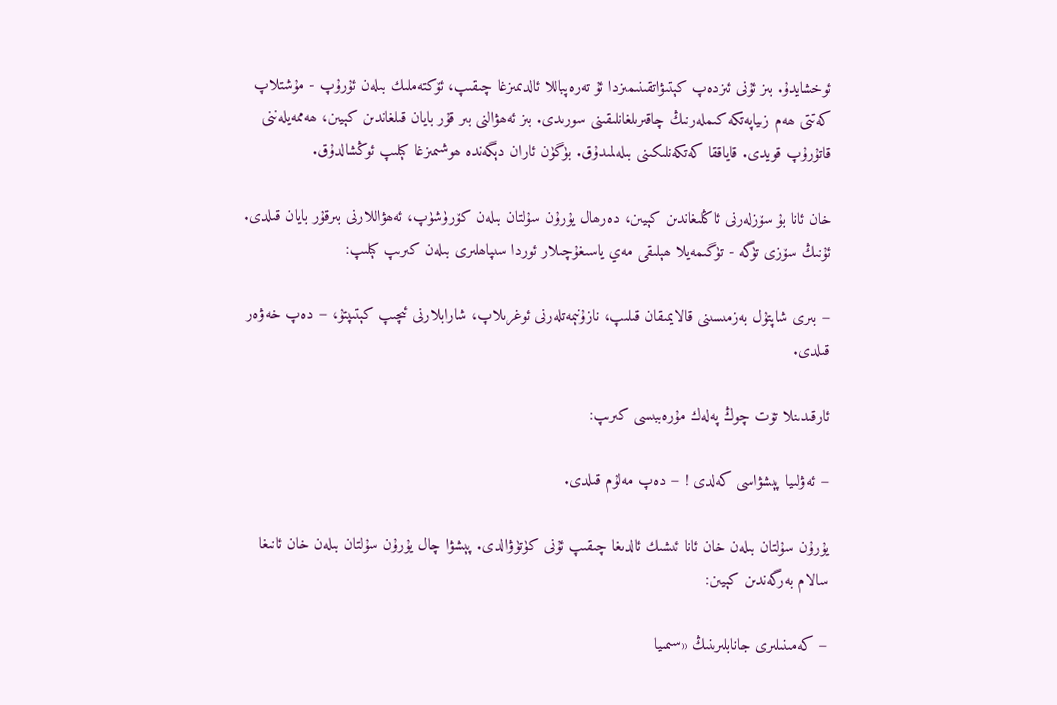ئوخشايدۇ. بىز ئۇنى ئىزدەپ كېتىۋاتقىنىمىزدا ئۇ تەرەپباللا ئالدىمىزغا چىقىپ، ئۆكتەملىك بىلەن ئۇرۇپ - مۇشتلاپ كەتتى ھەم زىياپەتكە كىملەرنىڭ چاقىرىلغانلىقىنى سورىدى. بىز ئەھۋالنى بىر قۇر بايان قىلغاندىن كېيىن، ھەممەيلەننى قاتۇرۇپ قويدى. قاياققا كەتكەنلىكىنى بىلەلمىدۇق. بۈگۈن ئاران دېگەندە ھوشىمىزغا كېلىپ ئوڭشالدۇق.

خان ئانا بۇ سۆزلەرنى ئاڭلىغاندىن كېيىن، دەرھال يۇرۇن سۇلتان بىلەن كۆرۈشۈپ، ئەھۋاللارنى بىرقۇر بايان قىلدى. ئۇنىڭ سۆزى تۈگە - تۈگىمەيلا ھېلىقى مەي ياسىغۇچىلار ئوردا سىپاھلىرى بىلەن كىرىپ كېلىپ:

− بىرى شاپتۇل بەزمىسىنى قالايمىقان قىلىپ، نازۇنېمەتلەرنى ئوغرىلاپ، شارابلارنى ئىچىپ كېتىپتۇ، − دەپ خەۋەر قىلدى.

ئارقىدىنلا تۆت چوڭ پەلەك مۇرەببىسى كىرىپ:

− ئەۋلىيا پېشۋاسى كەلدى ! − دەپ مەلۇم قىلدى.

يۇرۇن سۇلتان بىلەن خان ئانا ئىشىك ئالدىغا چىقىپ ئۇنى كۈتۈۋالدى. پېشۋا چال يۇرۇن سۇلتان بىلەن خان ئانىغا سالام بەرگەندىن كېيىن:

− كەمىنىلىرى جانابلىرىنىڭ «سىمىيا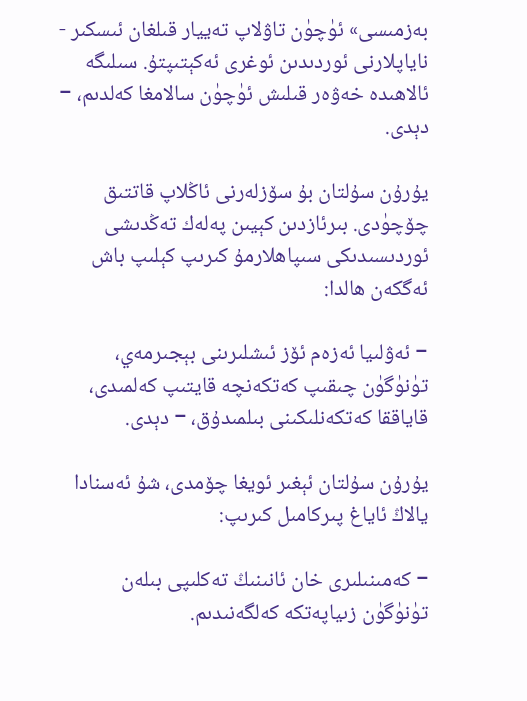بەزمىسى» ئۈچۈن تاۋلاپ تەييار قىلغان ئىسكىر - ناياپلارنى ئوردىدىن ئوغرى ئەكېتىپتۇ. سىلىگە ئالاھىدە خەۋەر قىلىش ئۈچۈن سالامغا كەلدىم، − دېدى.

يۇرۇن سۇلتان بۇ سۆزلەرنى ئاڭلاپ قاتتىق چۆچۈدى. بىرئازدىن كېيىن پەلەك تەڭدىشى ئوردىسىدىكى سىپاھلارمۇ كىرىپ كېلىپ باش ئەگكەن ھالدا:

− ئەۋلىيا ئەزەم ئۆز ئىشلىرىنى بېجىرمەي، تۈنۈگۈن چىقىپ كەتكەنچە قايتىپ كەلمىدى، قاياققا كەتكەنلىكىنى بىلمىدۇق، − دېدى.

يۇرۇن سۇلتان ئېغىر ئويغا چۆمدى، شۇ ئەسنادا يالاڭ ئاياغ پىركامىل كىرىپ:

− كەمىنىلىرى خان ئانىنىڭ تەكلىپى بىلەن تۈنۈگۈن زىياپەتكە كەلگەنىدىم.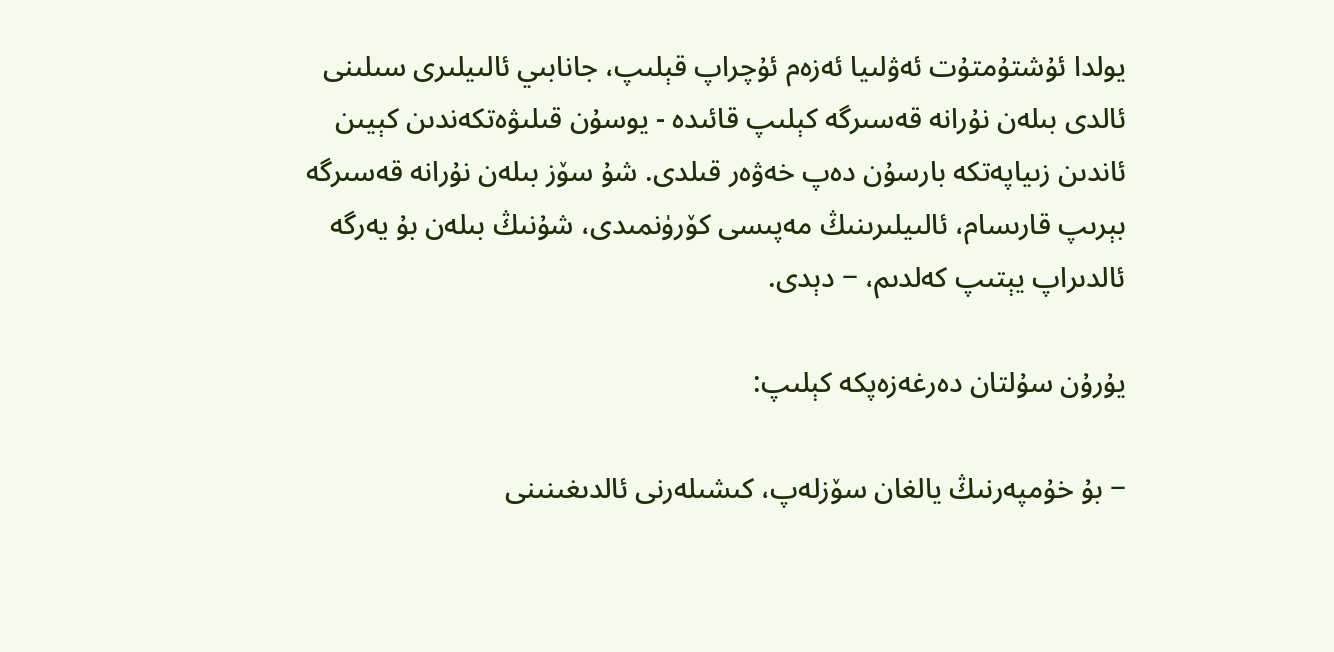يولدا ئۇشتۇمتۇت ئەۋلىيا ئەزەم ئۇچراپ قېلىپ، جانابىي ئالىيلىرى سىلىنى ئالدى بىلەن نۇرانە قەسىرگە كېلىپ قائىدە - يوسۇن قىلىۋەتكەندىن كېيىن ئاندىن زىياپەتكە بارسۇن دەپ خەۋەر قىلدى. شۇ سۆز بىلەن نۇرانە قەسىرگە بېرىپ قارىسام، ئالىيلىرىنىڭ مەپىسى كۆرۈنمىدى، شۇنىڭ بىلەن بۇ يەرگە ئالدىراپ يېتىپ كەلدىم، − دېدى.

يۇرۇن سۇلتان دەرغەزەپكە كېلىپ:

− بۇ خۇمپەرنىڭ يالغان سۆزلەپ، كىشىلەرنى ئالدىغىنىنى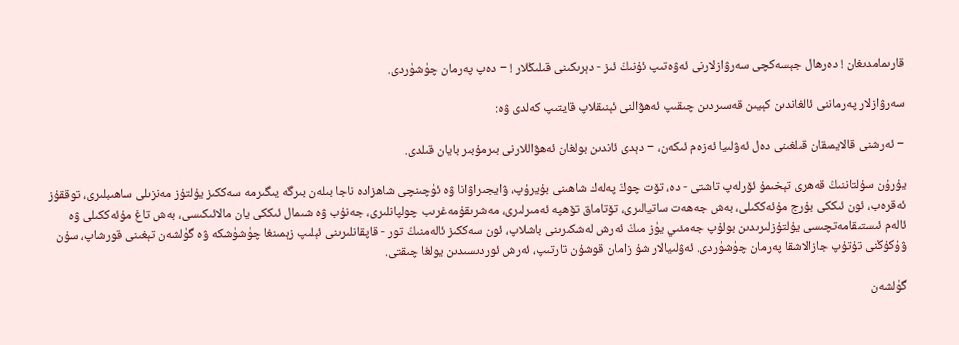قارىمامدىغان ! دەرھال جېسەكچى سەرۋازلارنى ئەۋەتىپ ئۇنىڭ ئىز - دېرىكىنى قىلىڭلار ! − دەپ پەرمان چۈشۈردى.

سەرۋازلار پەرماننى ئالغاندىن كېيىن قەسىردىن چىقىپ ئەھۋالنى ئېنىقلاپ قايتىپ كەلدى ۋە:

− ئەرشنى قالايمىقان قىلغىنى دەل ئەۋلىيا ئەزەم ئىكەن، − دېدى ئاندىن بولغان ئەھۋاللارنى بىرمۇبىر بايان قىلدى.

يۇرۇن سۇلتاننىڭ قەھرى تېخىمۇ ئۆرلەپ تاشتى - دە، تۆت چوڭ پەلەك شاھىنى بۇيرۇپ، ۋايجىراۋانا ۋە ئۈچىنچى شاھزادە ناجا بىلەن بىرگە يىگىرمە سەككىز يۇلتۇز مەنزىلى ساھىبلىرى، توققۇز ئەقرەب، ئون ئىككى بۇرج مۇئەككىلى، بەش جەھەت ساتيالىرى، تۆتاماق تۆھپە ئەمىرلىرى، مەشرىقۇمەغرىب چولپانلىرى، جەنۇب ۋە شىمال ئىككى يان مالائىكىسى، بەش تاغ مۇئەككىلى ۋە ئالەم ئىستىقامەتچىسى يۇلتۇزلىرىدىن بولۇپ جەمئىي يۈز مىڭ ئەرش لەشكىرىنى باشلاپ، ئون سەككىز ئالەمنىڭ تور - قاپقانلىرىنى ئېلىپ زېمىنغا چۈشۈشكە ۋە گۈلشەن تېغىنى قورشاپ، سۇن ۋۇكۇڭنى تۇتۇپ جازالاشقا پەرمان چۈشۈردى. ئەۋلىيالار شۇ زامان قوشۇن تارتىپ، ئەرش ئوردىسىدىن يولغا چىقتى.

گۈلشەن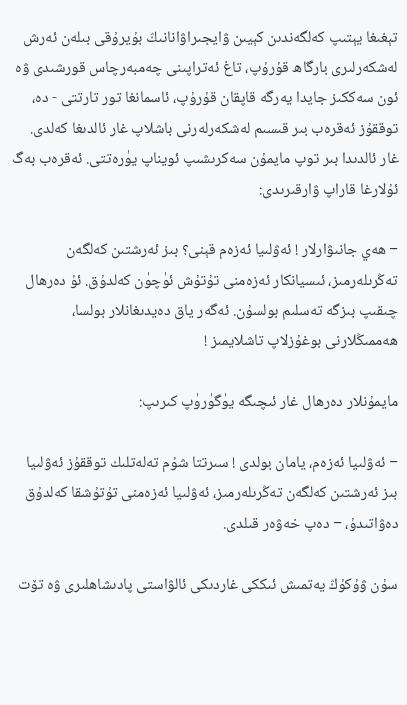تېغىغا يېتىپ كەلگەندىن كېيىن ۋايجىراۋانانىڭ بۇيرۇقى بىلەن ئەرش لەشكەرلىرى بارگاھ قۇرۇپ، تاغ ئەتراپىنى چەمبەرچاس قورشىدى ۋە ئون سەككىز جايدا يەرگە قاپقان قۇرۇپ، ئاسمانغا تور تارتتى - دە، توققۇز ئەقرەب بىر قىسىم لەشكەرلەرنى باشلاپ غار ئالدىغا كەلدى. غار ئالدىدا بىر توپ مايمۇن سەكرىشىپ ئويناپ يۈرەتتى. ئەقرەب بەگ ئۇلارغا قاراپ ۋارقىرىدى:

− ھەي جانىۋارلار ! ئەۋلىيا ئەزەم قېنى؟ بىز ئەرشتىن كەلگەن تەڭرىلەرمىز، ئىسيانكار ئەزەمنى تۇتۇش ئۈچۈن كەلدۇق. ئۇ دەرھال چىقىپ بىزگە تەسلىم بولسۇن. ئەگەر ياق دەيدىغانلار بولسا، ھەممىڭلارنى بوغۇزلاپ تاشلايمىز !

مايمۇنلار دەرھال غار ئىچىگە يۈگۈرۈپ كىرىپ:

− ئەۋلىيا ئەزەم، يامان بولدى ! سىرتتا شۇم تەلەتلىك توققۇز ئەۋلىيا بىز ئەرشتىن كەلگەن تەڭرىلەرمىز، ئەۋلىيا ئەزەمنى تۇتۇشقا كەلدۇق دەۋاتىدۇ، − دەپ خەۋەر قىلدى.

سۇن ۋۇكۇڭ يەتمىش ئىككى غاردىكى ئالۋاستى پادىشاھلىرى ۋە تۆت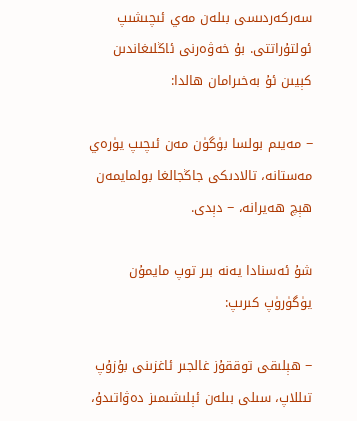سەركەردىسى بىلەن مەي ئىچىشىپ ئولتۇراتتى. بۇ خەۋەرنى ئاڭلىغاندىن كېيىن ئۇ بەخىرامان ھالدا:

− مەيىم بولسا بۈگۈن مەن ئىچىپ يۈرەي مەستانە، تالادىكى جاڭجالغا بولمايمەن ھېچ ھەيرانە، − دېدى.

شۇ ئەسنادا يەنە بىر توپ مايمۇن يۈگۈرۈپ كىرىپ:

− ھېلىقى توققۇز غالجىر ئاغزىنى بۇزۇپ تىللاپ، سىلى بىلەن ئېلىشىمىز دەۋاتىدۇ،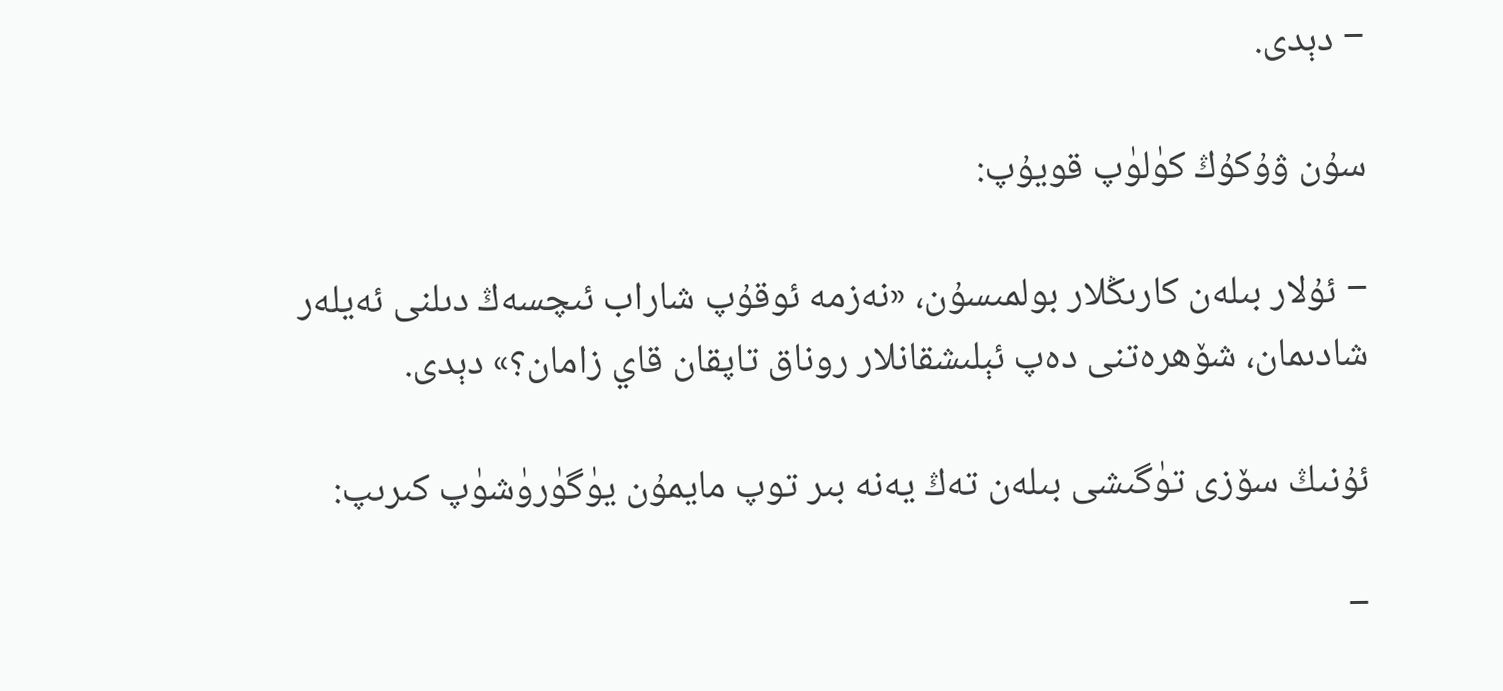− دېدى.

سۇن ۋۇكۇڭ كۈلۈپ قويۇپ:

− ئۇلار بىلەن كارىڭلار بولمىسۇن، «نەزمە ئوقۇپ شاراب ئىچسەڭ دىلنى ئەيلەر شادىمان، شۆھرەتنى دەپ ئېلىشقانلار روناق تاپقان قاي زامان؟» دېدى.

ئۇنىڭ سۆزى تۈگىشى بىلەن تەڭ يەنە بىر توپ مايمۇن يۈگۈرۈشۈپ كىرىپ:

−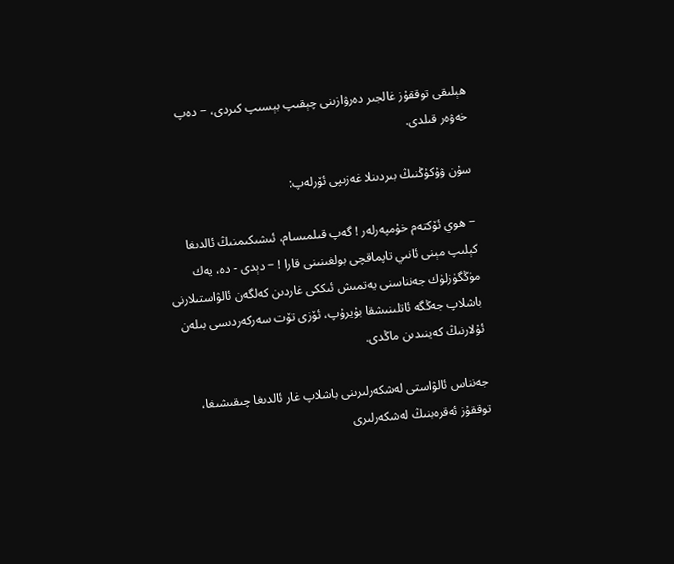ھېلىقى توققۇز غالجىر دەرۋازىنى چېقىپ بېسىپ كىردى، − دەپ خەۋەر قىلدى.

سۇن ۋۇكۇڭنىڭ بىردىنلا غەزىپى ئۆرلەپ:

− ھوي ئۆكتەم خۇمپەرلەر ! گەپ قىلمىسام، ئىشىكىمنىڭ ئالدىغا كېلىپ مېنى ئانىي تاپماقچى بولغىنىنى قارا ! − دېدى - دە، يەك مۈڭگۈزلۈك جەنناسنى يەتمىش ئىككى غاردىن كەلگەن ئالۋاستىلارنى باشلاپ جەڭگە ئاتلىنىشقا بۇيرۇپ، ئۆزى تۆت سەركەردىسى بىلەن ئۇلارنىڭ كەينىدىن ماڭدى.

جەنناس ئالۋاستى لەشكەرلىرىنى باشلاپ غار ئالدىغا چىقىشىغا، توققۇز ئەقرەبنىڭ لەشكەرلىرى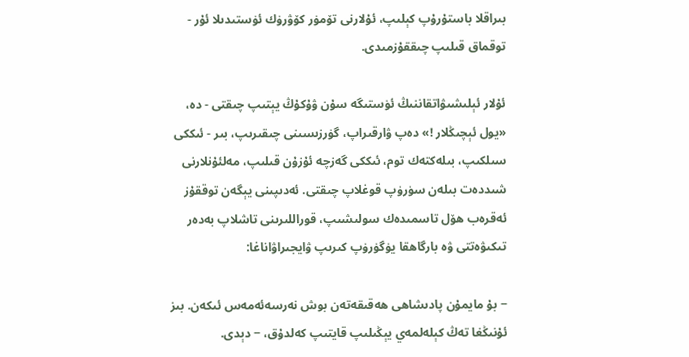بىراقلا باستۇرۇپ كېلىپ، ئۇلارنى تۆمۈر كۆۋرۈك ئۈستىدىلا ئۇر - توقماق قىلىپ چىققۇزمىدى.

ئۇلار ئېلىشىۋاتقاننىڭ ئۈستىگە سۇن ۋۇكۇڭ يېتىپ چىقتى - دە، «يول ئېچىڭلار !» دەپ ۋارقىراپ، گۈرزىسىنى چىقىرىپ، بىر - ئىككى سىلكىپ، بىلەكتەك توم، ئىككى گەزچە ئۇزۇن قىلىپ، مەلئۇنلارنى شىددەت بىلەن سۈرۈپ قوغلاپ چىقتى. ئەدىپىنى يېگەن توققۇز ئەقرەب ھۆل تاسمىدەك سولىشىپ، قوراللىرىنى تاشلاپ بەدەر تىكىۋەتتى ۋە بارگاھقا يۈگۈرۈپ كىرىپ ۋايجىراۋاناغا:

− بۇ مايمۇن پادىشاھى ھەقىقەتەن بوش نەرسەئەمەس ئىكەن. بىز ئۇنىڭغا تەڭ كېلەلمەي يېڭىلىپ قايتىپ كەلدۇق، − دېدى.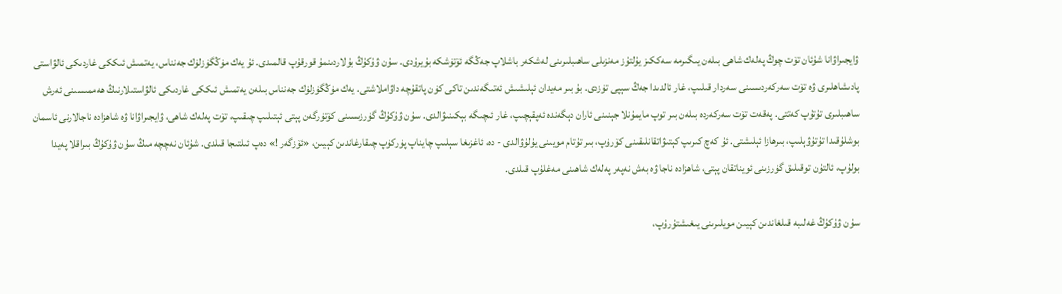ۋايجىراۋانا شۇئان تۆت چوڭ پەلەك شاھى بىلەن يىگىرمە سەككىز يۇلتۇز مەنزىلى ساھىبلىرىنى لەشكەر باشلاپ جەڭگە ئۆتۈشكە بۇيرۇدى. سۇن ۋۇكۇڭ بۇلاردىنمۇ قورقۇپ قالمىدى. ئۇ يەك مۈڭگۈزلۈك جەنناس، يەتمىش ئىككى غاردىكى ئالۋاستى پادىشاھلىرى ۋە تۆت سەركەردىسىنى سەردار قىلىپ، غار ئالدىدا جەڭ سېپى تۈزدى. بۇ بىر مەيدان ئېلىشىش ئەتىگەندىن تاكى كۈن پاتقۇچە داۋاملاشتى. يەك مۈڭگۈزلۈك جەنناس بىلەن يەتمىش ئىككى غاردىكى ئالۋاستىلارنىڭ ھەممىسىنى ئەرش ساھىبلىرى تۇتۇپ كەتتى. پەقەت تۆت سەركەردە بىلەن بىر توپ مايمۇنلا جېنىنى ئاران دېگەندە ئەپقېچىپ، غار ئىچىگە بېكىنىۋالدى. سۇن ۋۇكۇڭ گۈرزىسىنى كۆتۈرگەن پېتى ئېتىلىپ چىقىپ، تۆت پەلەك شاھى، ۋايجىراۋانا ۋە شاھزادە ناجالارنى ئاسمان بوشلۇقىدا تۇتۇۋېلىپ، بىرھازا ئېلىشتى. ئۇ كەچ كىرىپ كېتىۋاتقانلىقىنى كۆرۈپ، بىر تۇتام مويىنى يۇلۇۋالدى - دە، ئاغزىغا سېلىپ چايناپ پۈركۈپ چىقارغاندىن كېيىن، «ئۆزگەر !» دەپ ئىلتىجا قىلدى. شۇئان نەچچە مىڭ سۇن ۋۇكۇڭ بىراقلا پەيدا بولۇپ، ئالتۇن توقىلىق گۈرزىنى ئويناتقان پېتى، شاھزادە ناجا ۋە بەش نەپەر پەلەك شاھىنى مەغلۇپ قىلدى.

سۇن ۋۇكۇڭ غەلىبە قىلغاندىن كېيىن مويلىرىنى يىغىشتۇرۇپ،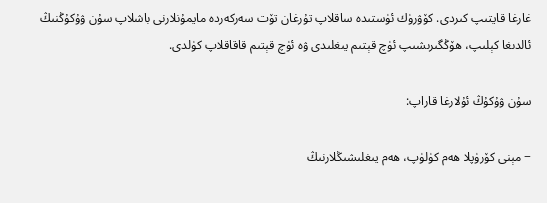غارغا قايتىپ كىردى. كۆۋرۈك ئۈستىدە ساقلاپ تۇرغان تۆت سەركەردە مايمۇنلارنى باشلاپ سۇن ۋۇكۇڭنىڭ ئالدىغا كېلىپ، ھۆڭگىرىشىپ ئۈچ قېتىم يىغلىدى ۋە ئۈچ قېتىم قاقاقلاپ كۈلدى.

سۇن ۋۇكۇڭ ئۇلارغا قاراپ:

− مېنى كۆرۈپلا ھەم كۈلۈپ، ھەم يىغلىشىڭلارنىڭ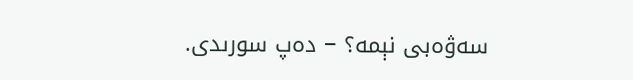سەۋەبى نېمە؟ − دەپ سورىدى.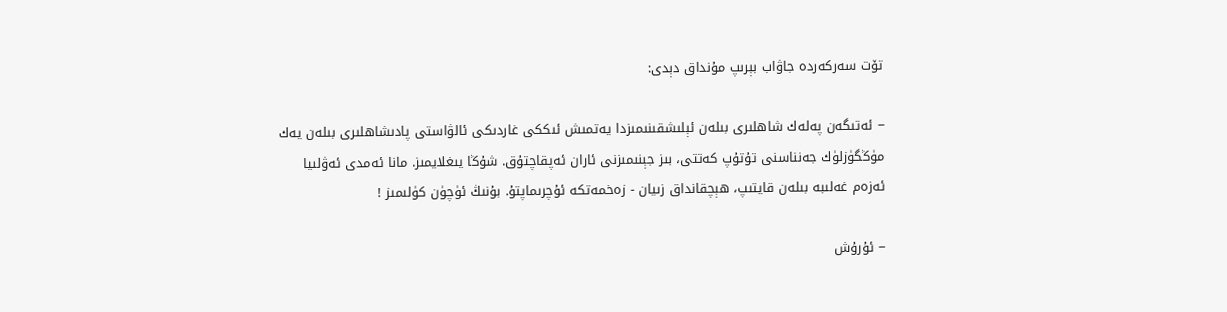تۆت سەركەردە جاۋاب بېرىپ مۇنداق دېدى:

− ئەتىگەن پەلەك شاھلىرى بىلەن ئېلىشقىنىمىزدا يەتمىش ئىككى غاردىكى ئالۋاستى پادىشاھلىرى بىلەن يەك مۈڭگۈزلۈك جەنناسنى تۇتۇپ كەتتى، بىز جېنىمىزنى ئاران ئەپقاچتۇق. شۇڭا يىغلايمىز. مانا ئەمدى ئەۋلىيا ئەزەم غەلىبە بىلەن قايتىپ، ھېچقانداق زىيان - زەخمەتكە ئۇچرىماپتۇ. بۇنىڭ ئۈچۈن كۈلىمىز !

− ئۇرۇش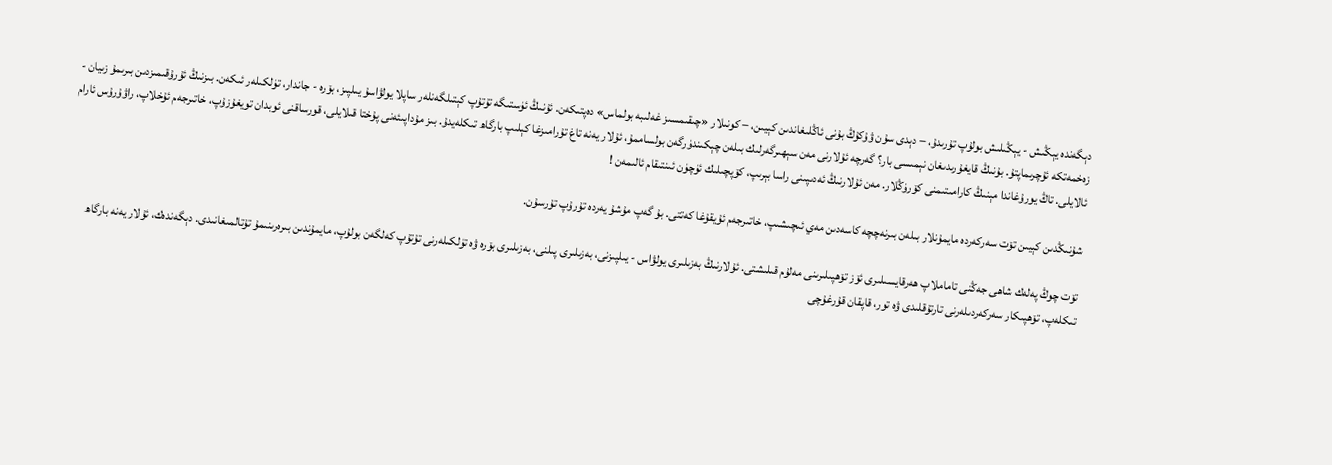دېگەندە يېڭىش - يېڭىلىش بولۇپ تۇرىدۇ، − دېدى سۇن ۋۇكۇڭ بۇنى ئاڭلىغاندىن كېيىن، − كونىلار «چىقىمسىز غەلىبە بولماس» دەپتىكەن. ئۇنىڭ ئۈستىگە تۇتۇپ كېتىلگەنلەر ساپلا يولۋاسۇ يىلپىز، بۆرە - جاندار، تۈلكىلەر ئىكەن. بىزنىڭ ئۇرۇقىمىزدىن بىرىمۇ زىيان - زەخمەتكە ئۇچرىماپتۇ. بۇنىڭ قايغۇرىدىغان نېمىسى بار؟ گەرچە ئۇلارنى مەن سېھىرگەرلىك بىلەن چېكىندۈرگەن بولساممۇ، ئۇلار يەنە تاغ تۇرامىزغا كېلىپ بارگاھ تىكلەيدۇ. بىز مۇداپىئەنى پۇختا قىلايلى، قورساقنى ئوبدان تويغۇزۇپ، خاتىرجەم ئۇخلاپ، راۋۇرۇس ئارام ئالايلى. تاڭ يورۇغاندا مېنىڭ كارامىتىمنى كۆرۈڭلار. مەن ئۇلارنىڭ ئەدىپىنى راسا بېرىپ، كۆپچىلىك ئۈچۈن ئىنتىقام ئالىمەن !

شۇنىڭدىن كېيىن تۆت سەركەردە مايمۇنلار بىلەن بىرنەچچە كاسەدىن مەي ئىچىشىپ، خاتىرجەم ئۇيقۇغا كەتتى. بۇ گەپ مۇشۇ يەردە تۇرۇپ تۇرسۇن.

تۆت چوڭ پەلەك شاھى جەڭنى تاماملاپ ھەرقايسىلىرى ئۆز تۆھپىلىرىنى مەلۇم قىلىشتى. ئۇلارنىڭ بەزىلىرى يولۋاس - يىلپىزنى، بەزىلىرى پىلنى، بەزىلىرى بۆرە ۋە تۈلكىلەرنى تۇتۇپ كەلگەن بولۇپ، مايمۇندىن بىرەرىنىمۇ تۇتالمىغانىدى. دېگەندەك، ئۇلار يەنە بارگاھ تىكلەپ، تۆھپىكار سەركەردىلەرنى تارتۇقلىدى ۋە تور، قاپقان قۇرغۇچى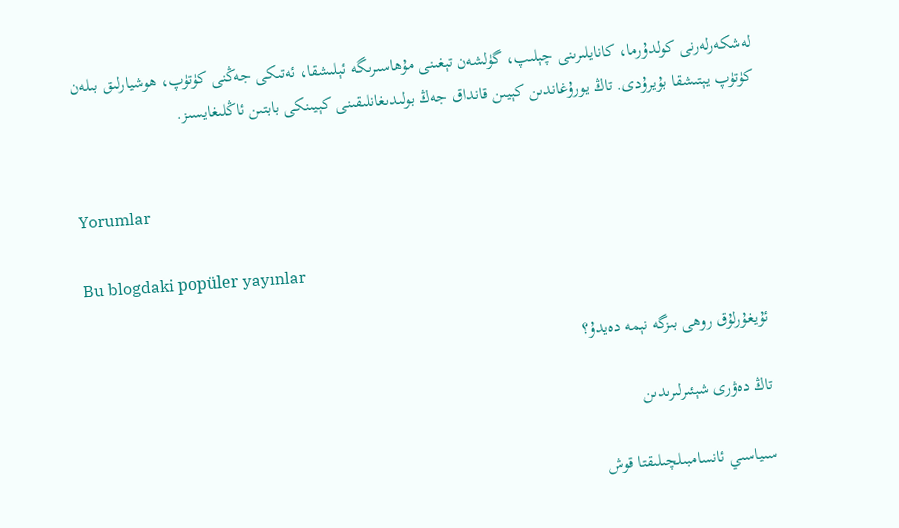لەشكەرلەرنى كولدۇرما، كانايلىرىنى چېلىپ، گۈلشەن تېغىنى مۇھاسىرىگە ئېلىشقا، ئەتىكى جەڭنى كۈتۈپ، ھوشيارلىق بىلەن كۈتۈپ يېتىشقا بۇيرۇدى. تاڭ يورۇغاندىن كېيىن قانداق جەڭ بولىدىغانلىقىنى كېيىنكى بابتىن ئاڭلىغايسىز.


Yorumlar

Bu blogdaki popüler yayınlar

ئۇيغۇرلۇق روھى بىزگە نېمە دەيدۇ؟

تاڭ دەۋرى شېئىرلىرىدىن

سىياسىي ئانسامبىلچىلىقتا قوش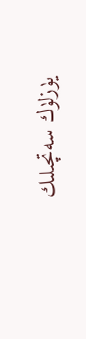يۈزلۈك سەتچىلىك